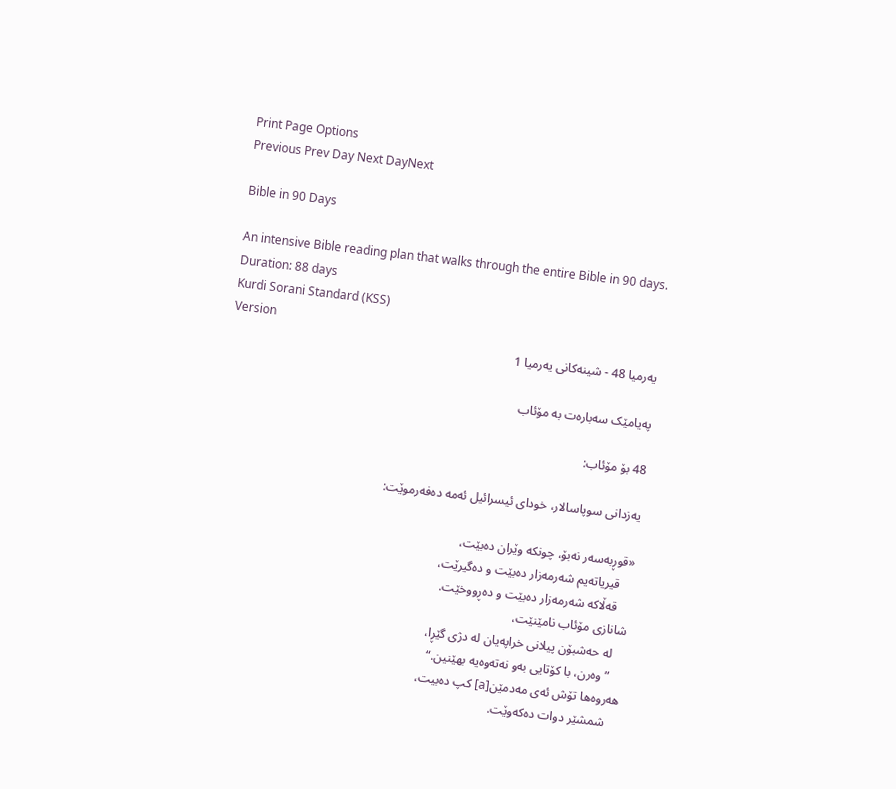Print Page Options
Previous Prev Day Next DayNext

Bible in 90 Days

An intensive Bible reading plan that walks through the entire Bible in 90 days.
Duration: 88 days
Kurdi Sorani Standard (KSS)
Version
یەرمیا 48 - شینەکانی یەرمیا 1

پەیامێک سەبارەت بە مۆئاب

48 بۆ مۆئاب:

یەزدانی سوپاسالار، خودای ئیسرائیل ئەمە دەفەرموێت:

«قوڕبەسەر نەبۆ، چونکە وێران دەبێت،
    قیریاتەیم شەرمەزار دەبێت و دەگیرێت،
    قەڵاکە شەرمەزار دەبێت و دەڕووخێت.
شانازی مۆئاب نامێنێت،
    لە حەشبۆن پیلانی خراپەیان لە دژی گێڕا،
    ”وەرن، با کۆتایی بەو نەتەوەیە بهێنین.“
هەروەها تۆش ئەی مەدمێن[a] کپ دەبیت،
    شمشێر دوات دەکەوێت.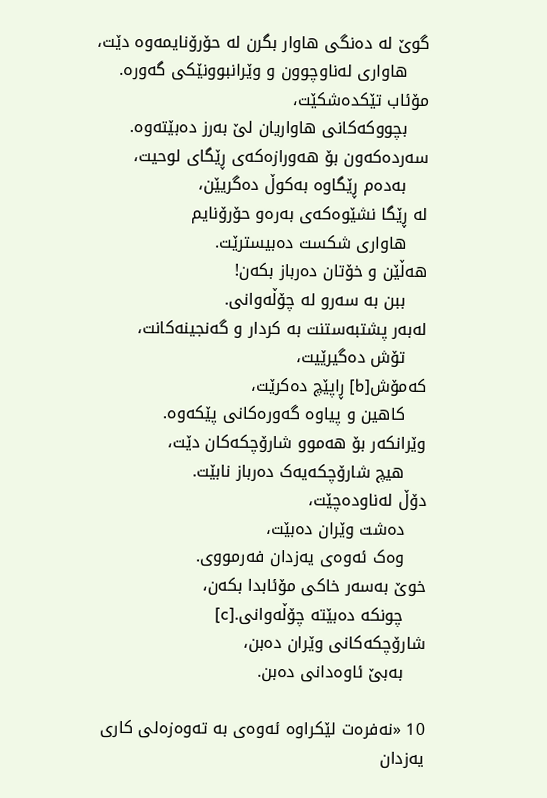گوێ لە دەنگی هاوار بگرن لە حۆرۆنایمەوە دێت،
    هاواری لەناوچوون و وێرانبوونێکی گەورە.
مۆئاب تێکدەشکێت،
    بچووکەکانی هاواریان لێ بەرز دەبێتەوە.
سەردەکەون بۆ هەورازەکەی ڕێگای لوحیت،
    بەدەم ڕێگاوە بەکوڵ دەگریێن،
لە ڕێگا نشێوەکەی بەرەو حۆرۆنایم
    هاواری شکست دەبیسترێت.
هەڵێن و خۆتان دەرباز بکەن!
    ببن بە سەرو لە چۆڵەوانی.
لەبەر پشتبەستنت بە کردار و گەنجینەکانت،
    تۆش دەگیرێیت،
کەمۆش[b] ڕاپێچ دەکرێت،
    کاهین و پیاوە گەورەکانی پێکەوە.
وێرانکەر بۆ هەموو شارۆچکەکان دێت،
    هیچ شارۆچکەیەک دەرباز نابێت.
دۆڵ لەناودەچێت،
    دەشت وێران دەبێت،
    وەک ئەوەی یەزدان فەرمووی.
خوێ بەسەر خاکی مۆئابدا بکەن،
    چونکە دەبێتە چۆڵەوانی.[c]
شارۆچکەکانی وێران دەبن،
    بەبێ ئاوەدانی دەبن.

10 «نەفرەت لێکراوە ئەوەی بە تەوەزەلی کاری یەزدان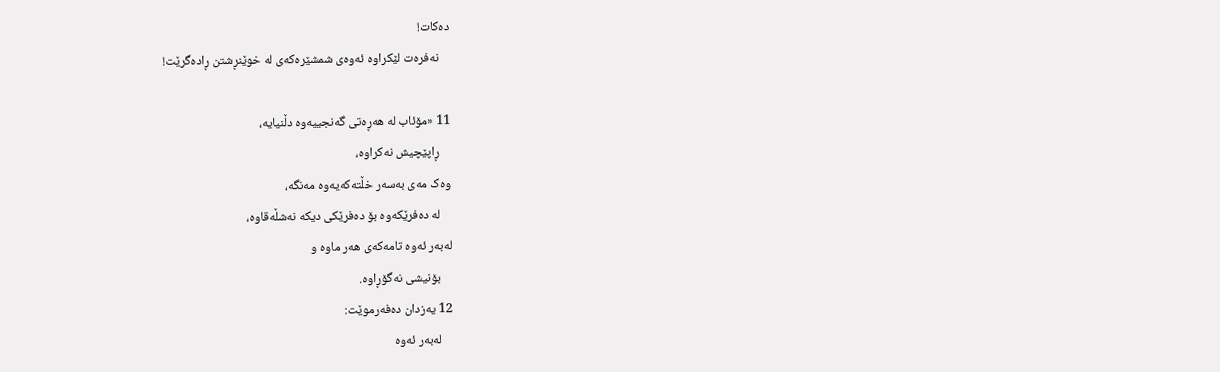دەکات!
    نەفرەت لێکراوە ئەوەی شمشێرەکەی لە خوێنڕشتن ڕادەگرێت!

11 «مۆئاب لە هەڕەتی گەنجییەوە دڵنیایە،
    ڕاپێچیش نەکراوە،
وەک مەی بەسەر خڵتەکەیەوە مەنگە،
    لە دەفرێکەوە بۆ دەفرێکی دیکە نەشڵەقاوە،
لەبەر ئەوە تامەکەی هەر ماوە و
    بۆنیشی نەگۆڕاوە.
12 یەزدان دەفەرموێت:
    لەبەر ئەوە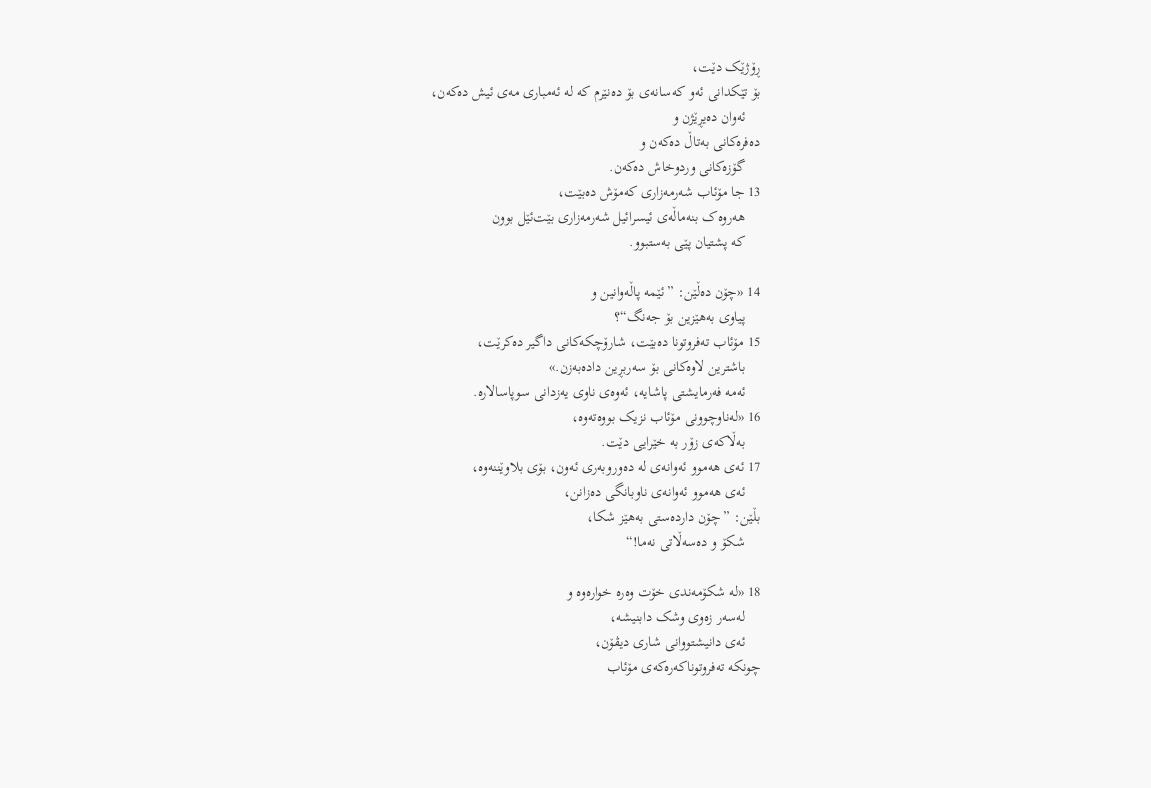ڕۆژێک دێت،
بۆ تێکدانی ئەو کەسانەی بۆ دەنێرم کە لە ئەمباری مەی ئیش دەکەن،
    ئەوان دەیڕێژن و
دەفرەکانی بەتاڵ دەکەن و
    گۆزەکانی وردوخاش دەکەن.
13 جا مۆئاب شەرمەزاری کەمۆش دەبێت،
    هەروەک بنەماڵەی ئیسرائیل شەرمەزاری بێت‌ئێل بوون
    کە پشتیان پێی بەستبوو.

14 «چۆن دەڵێن: ”ئێمە پاڵەوانین و
    پیاوی بەهێزین بۆ جەنگ“؟
15 مۆئاب تەفروتونا دەبێت، شارۆچکەکانی داگیر دەکرێت،
    باشترین لاوەکانی بۆ سەربڕین دادەبەزن.»
    ئەمە فەرمایشتی پاشایە، ئەوەی ناوی یەزدانی سوپاسالارە.
16 «لەناوچوونی مۆئاب نزیک بووەتەوە،
    بەڵاکەی زۆر بە خێرایی دێت.
17 ئەی هەموو ئەوانەی لە دەوروبەری ئەون، بۆی بلاوێننەوە،
    ئەی هەموو ئەوانەی ناوبانگی دەزانن،
بڵێن: ”چۆن داردەستی بەهێز شکا،
    شکۆ و دەسەڵاتی نەما!“

18 «لە شکۆمەندی خۆت وەرە خوارەوە و
    لەسەر زەوی وشک دابنیشە،
    ئەی دانیشتووانی شاری دیڤۆن،
چونکە تەفروتوناکەرەکەی مۆئاب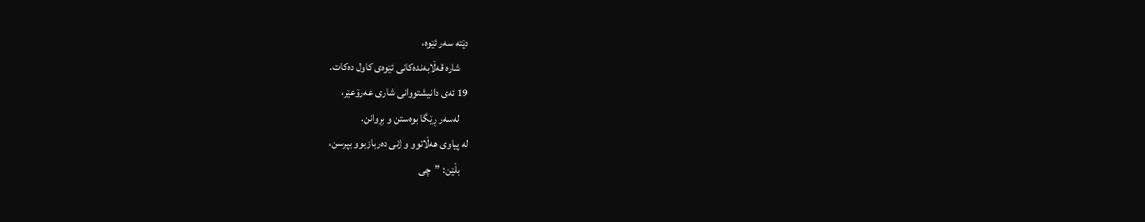دێتە سەر ئێوە،
    شارە قەڵابەندەکانی ئێوەی کاول دەکات.
19 ئەی دانیشتووانی شاری عەرۆعێر،
    لەسەر ڕێگا بوەستن و بڕوانن.
لە پیاوی هەڵاتوو و ژنی دەربازبوو بپرسن،
    بڵێن: ”چی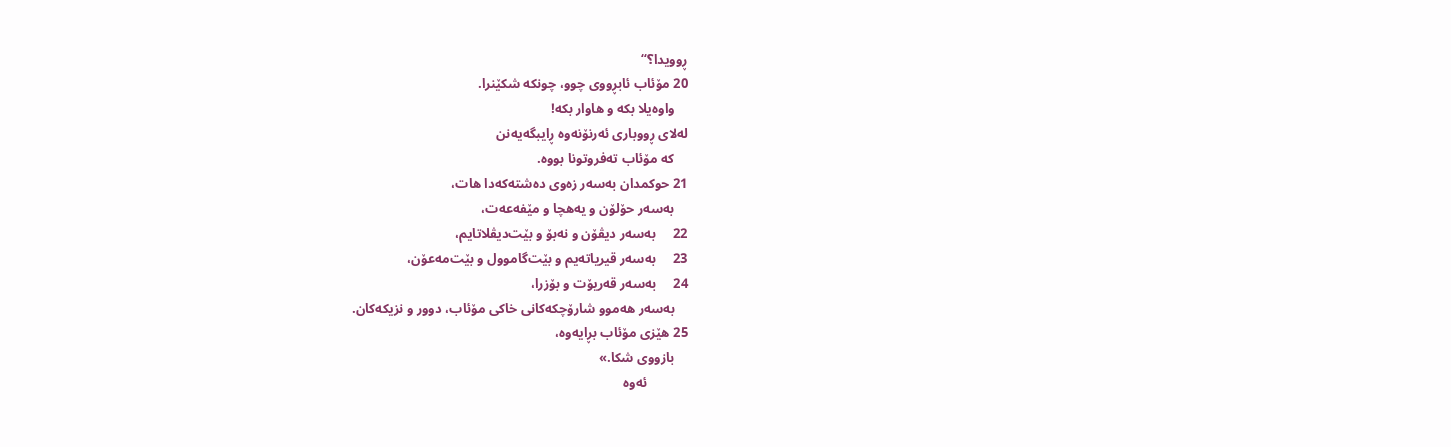ڕوویدا؟“
20 مۆئاب ئابڕووی چوو، چونکە شکێنرا.
    واوەیلا بکە و هاوار بکە!
لەلای ڕووباری ئەرنۆنەوە ڕایبگەیەنن
    کە مۆئاب تەفروتونا بووە.
21 حوکمدان بەسەر زەوی دەشتەکەدا هات،
    بەسەر حۆلۆن و یەهچا و مێفەعەت،
22     بەسەر دیڤۆن و نەبۆ و بێت‌دیڤلاتایم،
23     بەسەر قیریاتەیم و بێت‌گاموول و بێت‌مەعۆن،
24     بەسەر قەریۆت و بۆزرا،
    بەسەر هەموو شارۆچکەکانی خاکی مۆئاب، دوور و نزیکەکان.
25 هێزی مۆئاب بڕایەوە،
    بازووی شکا.»
            ئەوە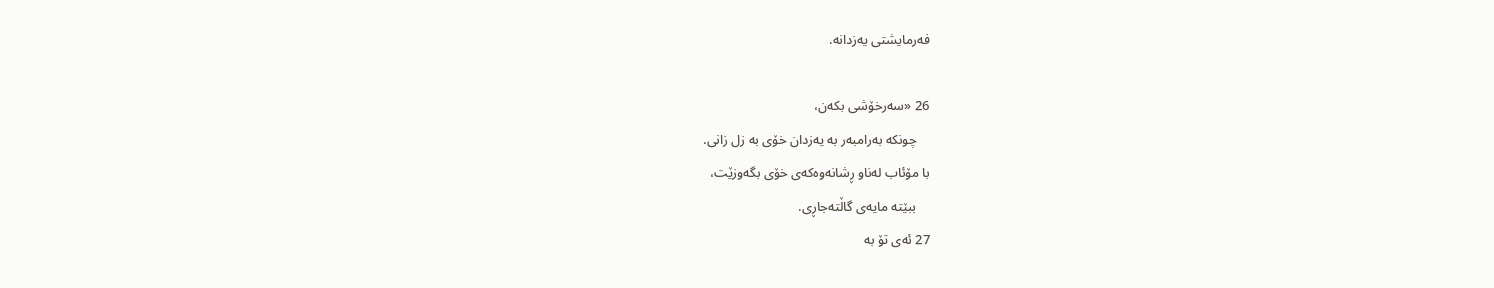فەرمایشتی یەزدانە.

26 «سەرخۆشی بکەن،
    چونکە بەرامبەر بە یەزدان خۆی بە زل زانی.
با مۆئاب لەناو ڕشانەوەکەی خۆی بگەوزێت،
    ببێتە مایەی گاڵتەجاڕی.
27 ئەی تۆ بە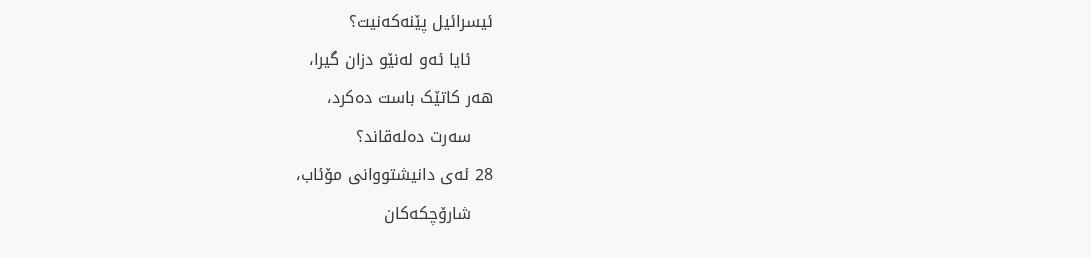ئیسرائیل پێنەکەنیت؟
    ئایا ئەو لەنێو دزان گیرا،
هەر کاتێک باست دەکرد،
    سەرت دەلەقاند؟
28 ئەی دانیشتووانی مۆئاب،
    شارۆچکەکان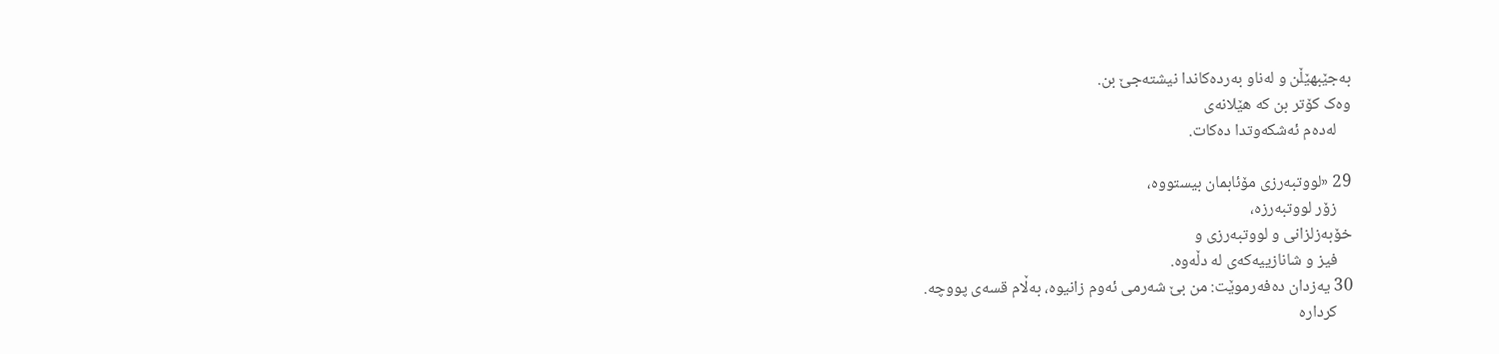بەجێبهێڵن و لەناو بەردەکاندا نیشتەجێ بن.
وەک کۆتر بن کە هێلانەی
    لەدەم ئەشکەوتدا دەکات.

29 «لووتبەرزی مۆئابمان بیستووە،
    زۆر لووتبەرزە،
خۆبەزلزانی و لووتبەرزی و
    فیز و شانازییەکەی لە دڵەوە.
30 یەزدان دەفەرموێت: من بێ شەرمی ئەوم زانیوە، بەڵام قسەی پووچە.
    کردارە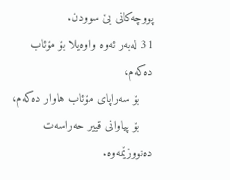پووچەکانی بێ سوودن.
31 لەبەر ئەوە واوەیلا بۆ مۆئاب دەکەم،
    بۆ سەراپای مۆئاب هاوار دەکەم،
    بۆ پیاوانی قییر حەراسەت دەنووزێمەوە.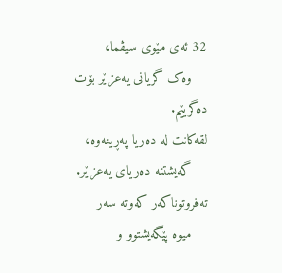32 ئەی مێوی سیڤما،
    وەک گریانی یەعزێر بۆت دەگریێم.
لقەکانت لە دەریا پەڕینەوە،
    گەیشتنە دەریای یەعزێر.
تەفروتوناکەر کەوتە سەر
    میوە پێگەیشتوو و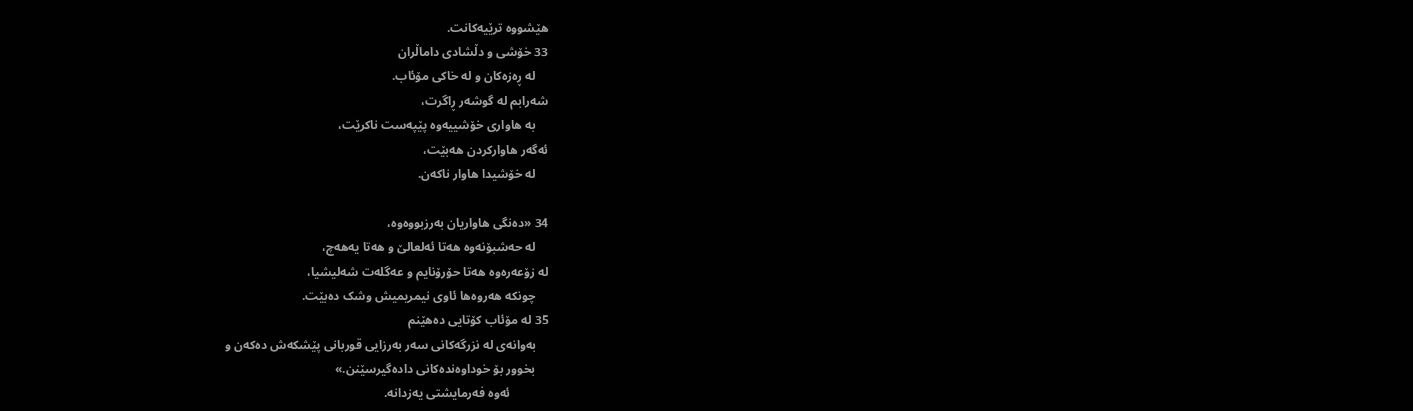هێشووە ترێیەکانت.
33 خۆشی و دڵشادی داماڵران
    لە ڕەزەکان و لە خاکی مۆئاب.
شەرابم لە گوشەر ڕاگرت،
    بە هاواری خۆشییەوە پێپەست ناکرێت،
ئەگەر هاوارکردن هەبێت،
    لە خۆشیدا هاوار ناکەن.

34 «دەنگی هاواریان بەرزبووەوە،
    لە حەشبۆنەوە هەتا ئەلعالێ و هەتا یەهەچ،
لە زۆعەرەوە هەتا حۆرۆنایم و عەگلەت شەلیشیا،
    چونکە هەروەها ئاوی نیمریمیش وشک دەبێت.
35 لە مۆئاب کۆتایی دەهێنم
    بەوانەی لە نزرگەکانی سەر بەرزایی قوربانی پێشکەش دەکەن و
    بخوور بۆ خوداوەندەکانی دادەگیرسێنن.»
            ئەوە فەرمایشتی یەزدانە.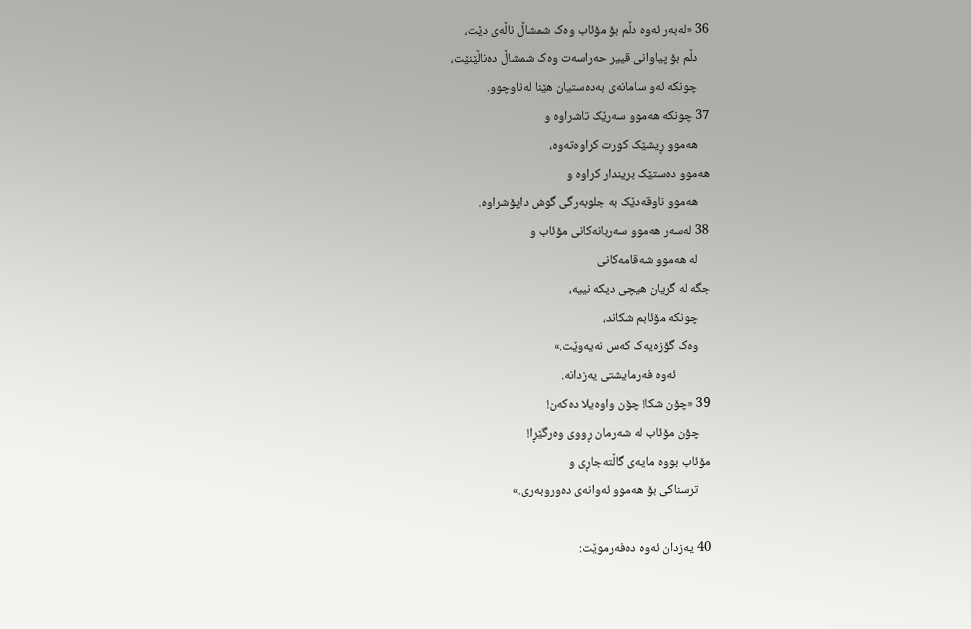36 «لەبەر ئەوە دڵم بۆ مۆئاب وەک شمشاڵ ناڵەی دێت،
    دڵم بۆ پیاوانی قییر حەراسەت وەک شمشاڵ دەناڵێنێت،
    چونکە ئەو سامانەی بەدەستیان هێنا لەناوچوو.
37 چونکە هەموو سەرێک تاشراوە و
    هەموو ڕیشێک کورت کراوەتەوە،
هەموو دەستێک بریندار کراوە و
    هەموو ناوقەدێک بە جلوبەرگی گوش داپۆشراوە.
38 لەسەر هەموو سەربانەکانی مۆئاب و
    لە هەموو شەقامەکانی
جگە لە گریان هیچی دیکە نییە،
    چونکە مۆئابم شکاند،
    وەک گۆزەیەک کەس نەیەوێت.»
            ئەوە فەرمایشتی یەزدانە.
39 «چۆن شکا! چۆن واوەیلا دەکەن!
    چۆن مۆئاب لە شەرمان ڕووی وەرگێڕا!
مۆئاب بووە مایەی گاڵتەجاڕی و
    ترسناکی بۆ هەموو ئەوانەی دەوروبەری.»

40 یەزدان ئەوە دەفەرموێت: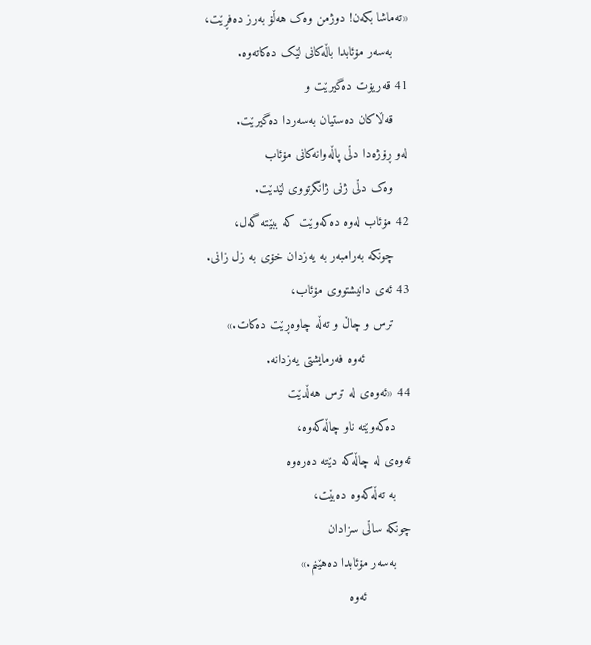«تەماشا بکەن! دوژمن وەک هەڵۆ بەرز دەفڕێت،
    بەسەر مۆئابدا باڵەکانی لێک دەکاتەوە.
41 قەریۆت دەگیرێت و
    قەڵاکان دەستیان بەسەردا دەگیرێت.
لەو ڕۆژەدا دڵی پاڵەوانەکانی مۆئاب
    وەک دڵی ژنی ژانگرتووی لێدێت.
42 مۆئاب لەوە دەکەوێت کە ببێتە گەل،
    چونکە بەرامبەر بە یەزدان خۆی بە زل زانی.
43 ئەی دانیشتووی مۆئاب،
    ترس و چاڵ و تەڵە چاوەڕێت دەکات.»
            ئەوە فەرمایشتی یەزدانە.
44 «ئەوەی لە ترس هەڵدێت
    دەکەوێتە ناو چاڵەکەوە،
ئەوەی لە چاڵەکە دێتە دەرەوە
    بە تەڵەکەوە دەبێت،
چونکە ساڵی سزادان
    بەسەر مۆئابدا دەهێنم.»
            ئەوە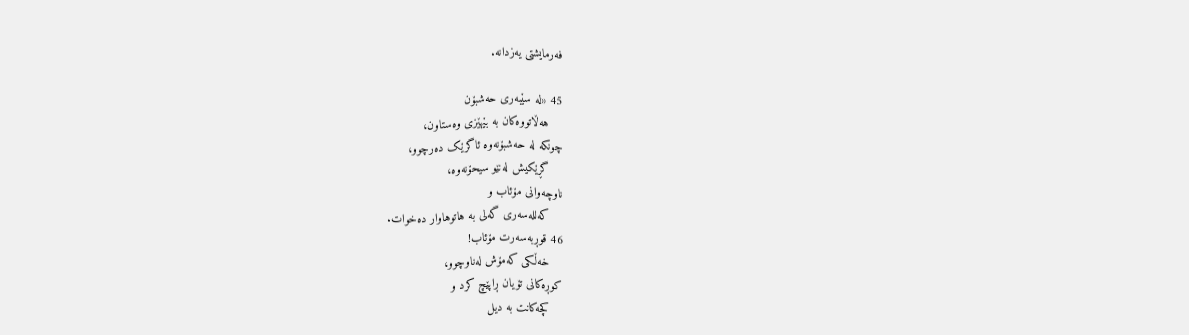فەرمایشتی یەزدانە.

45 «لە سێبەری حەشبۆن
    هەڵاتووەکان بە بێهێزی وەستاون،
چونکە لە حەشبۆنەوە ئاگرێک دەرچوو،
    گڕێکیش لەنێو سیحۆنەوە،
ناوچەوانی مۆئاب و
    کەللەسەری گەلی بە هاتوهاوار دەخوات.
46 قوڕبەسەرت مۆئاب!
    خەڵکی کەمۆش لەناوچوو،
کوڕەکانی تۆیان ڕاپێچ کرد و
    کچەکانت بە دیل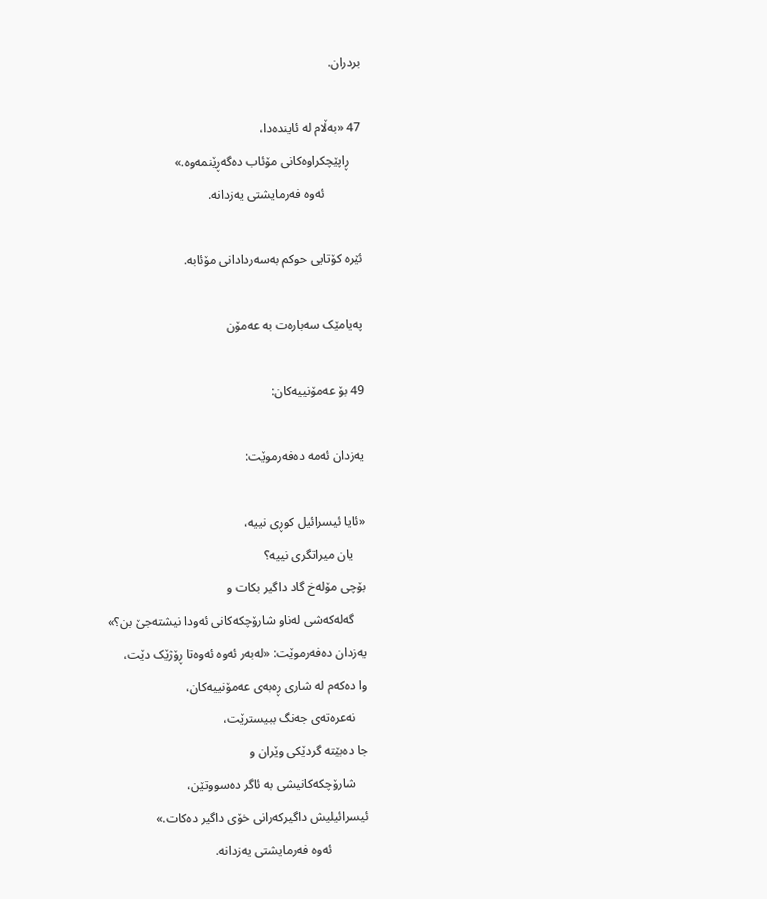بردران.

47 «بەڵام لە ئایندەدا،
    ڕاپێچکراوەکانی مۆئاب دەگەڕێنمەوە.»
            ئەوە فەرمایشتی یەزدانە.

ئێرە کۆتایی حوکم بەسەردادانی مۆئابە.

پەیامێک سەبارەت بە عەمۆن

49 بۆ عەمۆنییەکان:

یەزدان ئەمە دەفەرموێت:

«ئایا ئیسرائیل کوڕی نییە،
    یان میراتگری نییە؟
بۆچی مۆلەخ گاد داگیر بکات و
    گەلەکەشی لەناو شارۆچکەکانی ئەودا نیشتەجێ بن؟»
یەزدان دەفەرموێت: «لەبەر ئەوە ئەوەتا ڕۆژێک دێت،
وا دەکەم لە شاری ڕەبەی عەمۆنییەکان،
    نەعرەتەی جەنگ ببیسترێت،
جا دەبێتە گردێکی وێران و
    شارۆچکەکانیشی بە ئاگر دەسووتێن،
ئیسرائیلیش داگیرکەرانی خۆی داگیر دەکات.»
            ئەوە فەرمایشتی یەزدانە.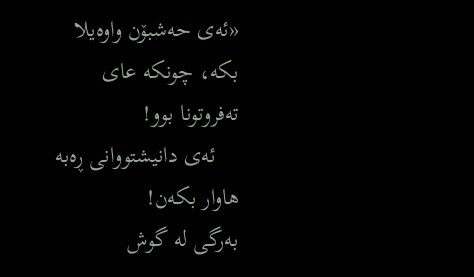«ئەی حەشبۆن واوەیلا بکە، چونکە عای تەفروتونا بوو!
    ئەی دانیشتووانی ڕەبە هاوار بکەن!
بەرگی لە گوش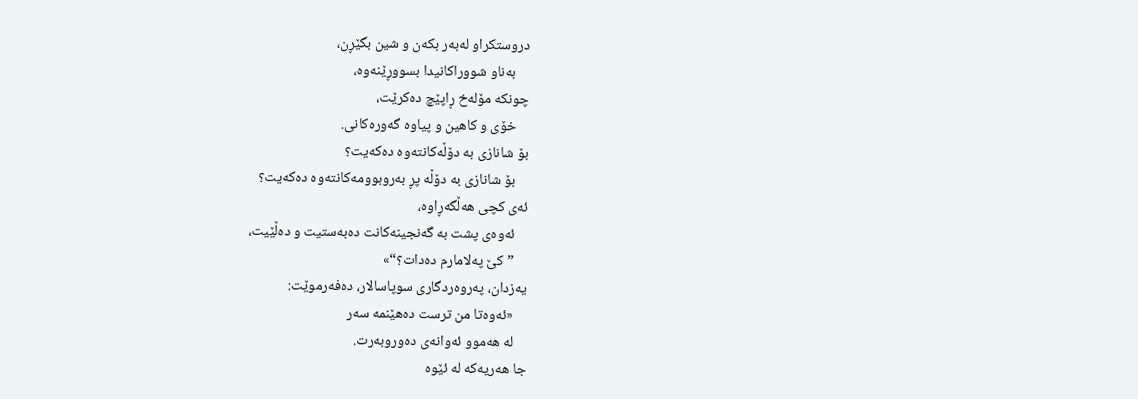دروستکراو لەبەر بکەن و شین بگێڕن،
    بەناو شووراکانیدا بسووڕێنەوە،
چونکە مۆلەخ ڕاپێچ دەکرێت،
    خۆی و کاهین و پیاوە گەورەکانی.
بۆ شانازی بە دۆڵەکانتەوە دەکەیت؟
    بۆ شانازی بە دۆڵە پڕ بەروبوومەکانتەوە دەکەیت؟
ئەی کچی هەڵگەڕاوە،
    ئەوەی پشت بە گەنجینەکانت دەبەستیت و دەڵێیت،
    ”کێ پەلامارم دەدات؟“»
یەزدان، پەروەردگاری سوپاسالار، دەفەرموێت:
    «ئەوەتا من ترست دەهێنمە سەر
    لە هەموو ئەوانەی دەوروبەرت.
جا هەریەکە لە ئێوە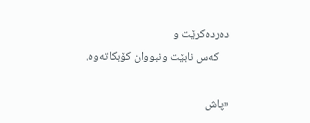دەردەکرێت و
    کەس نابێت ونبووان کۆبکاتەوە.

«پاش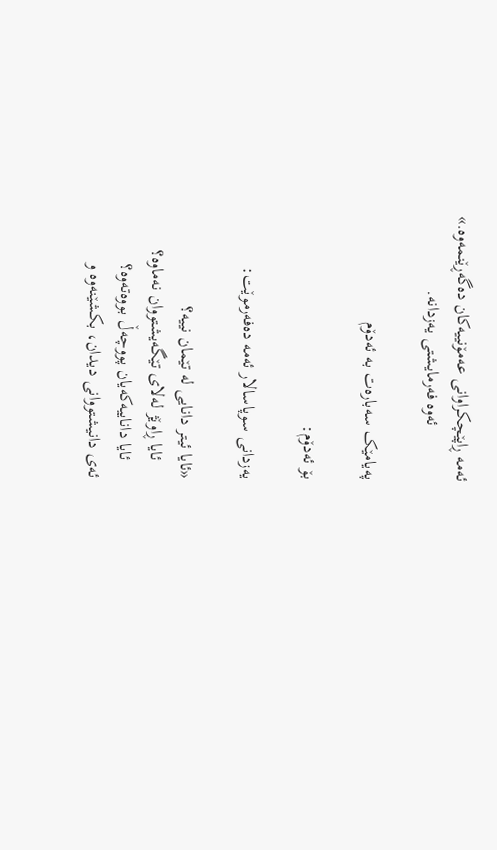ئەمە ڕاپێچکراوانی عەمۆنییەکان دەگەڕێنمەوە.»
            ئەوە فەرمایشتی یەزدانە.

پەیامێک سەبارەت بە ئەدۆم

بۆ ئەدۆم:

یەزدانی سوپاسالار ئەمە دەفەرموێت:

«ئایا ئیتر دانایی لە تێمان نییە؟
    ئایا ڕاوێژ لەلای تێگەیشتووان نەماوە؟
    ئایا داناییەکەیان پووچەڵ بووەتەوە؟
ئەی دانیشتووانی دیدان، بکشێنەوە و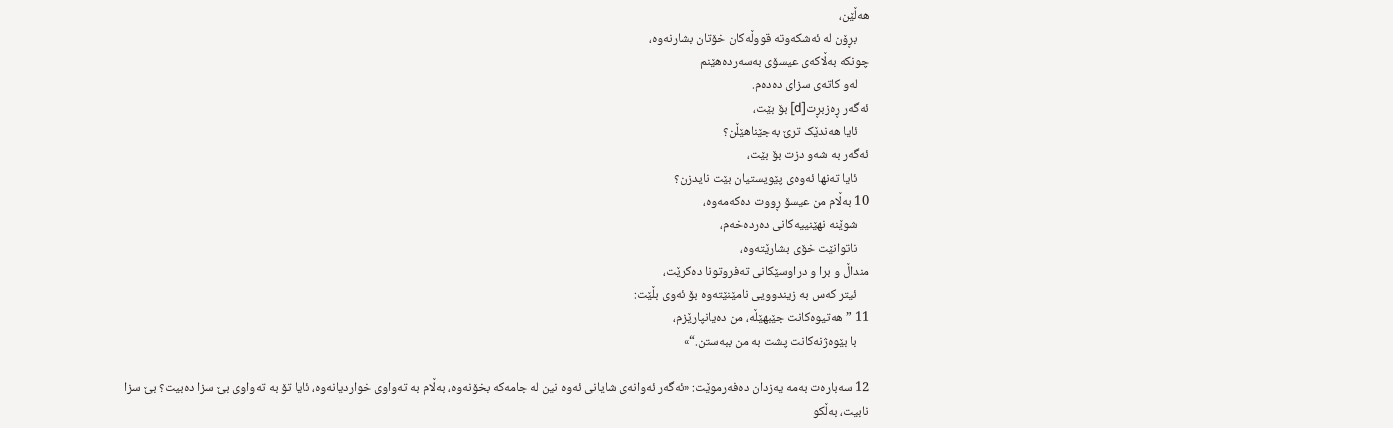هەڵێن،
    بڕۆن لە ئەشکەوتە قووڵەکان خۆتان بشارنەوە،
چونکە بەڵاکەی عیسۆی بەسەردەهێنم
    لەو کاتەی سزای دەدەم.
ئەگەر ڕەزبڕت[d] بۆ بێت،
    ئایا هەندێک ترێ بەجێناهێڵن؟
ئەگەر بە شەو دزت بۆ بێت،
    ئایا تەنها ئەوەی پێویستیان بێت نایدزن؟
10 بەڵام من عیسۆ ڕووت دەکەمەوە،
    شوێنە نهێنییەکانی دەردەخەم،
    ناتوانێت خۆی بشارێتەوە،
منداڵ و برا و دراوسێکانی تەفروتونا دەکرێت،
    ئیتر کەس بە زیندوویی نامێنێتەوە بۆ ئەوی بڵێت:
11 ”هەتیوەکانت جێبهێڵە، من دەیانپارێزم،
    با بێوەژنەکانت پشت بە من ببەستن.“»

12 سەبارەت بەمە یەزدان دەفەرموێت: «ئەگەر ئەوانەی شایانی ئەوە نین لە جامەکە بخۆنەوە، بەڵام بە تەواوی خواردیانەوە، ئایا تۆ بە تەواوی بێ سزا دەبیت؟ بێ سزا نابیت، بەڵکو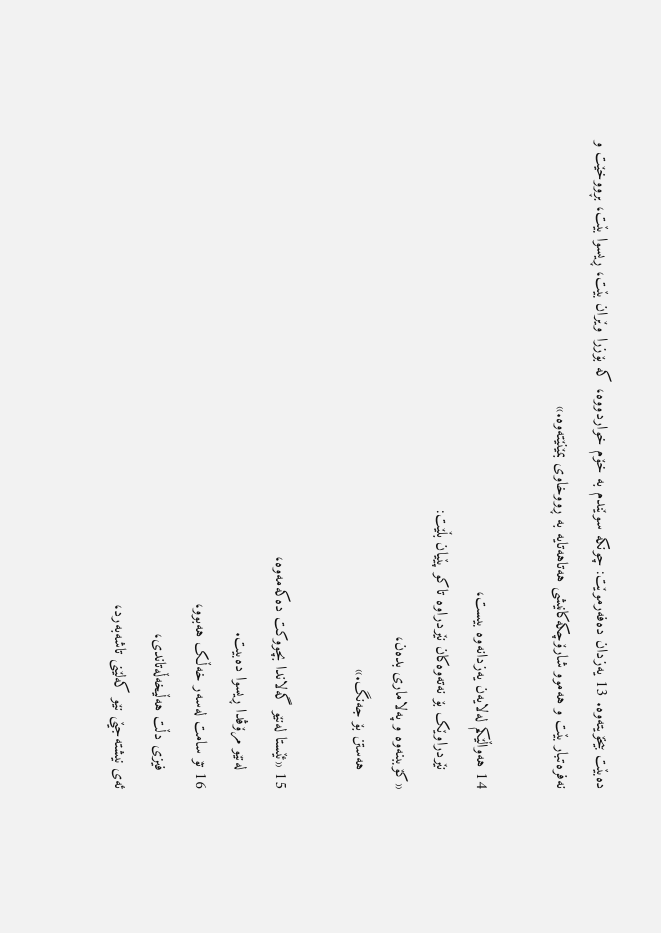دەبێت بیخۆیتەوە. 13 یەزدان دەفەرموێت: چونکە سوێندم بە خۆم خواردووە، کە بۆزرا وێران بێت، ڕیسوا بێت، بڕووخێت و نەفرەتبار بێت و هەموو شارۆچکەکانیشی هەتاهەتایە بە ڕووخاوی بمێنێتەوە.»

14 هەواڵێکم لەلایەن یەزدانەوە بیست،
    نێردراوێک بۆ نەتەوەکان نێردراوە تاکو پێیان بڵێت:
«کۆببنەوە و پەلاماری بدەن،
    هەستن بۆ جەنگ.»

15 «ئێستا لەنێو گەلاندا بچووکت دەکەمەوە،
    لەنێو مرۆڤدا ڕیسوا دەبیت.
16 تۆ سامت لەسەر خەڵک هەبوو،
    فیزی دڵت هەڵیخەڵەتاندی،
ئەی نیشتەجێی نێو کەلێنی تاشەبەرد،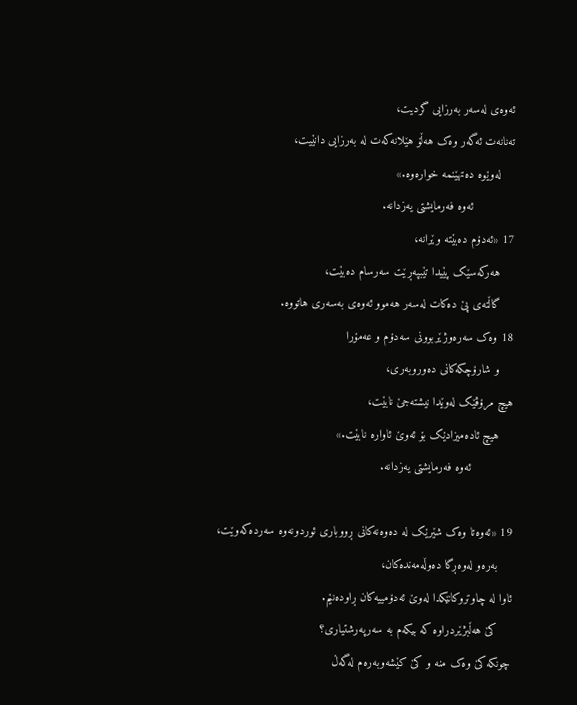ئەوەی لەسەر بەرزایی گردیت،
تەنانەت ئەگەر وەک هەڵۆ هێلانەکەت لە بەرزایی دانێیت،
    لەوێوە دەتهێنمە خوارەوە.»
            ئەوە فەرمایشتی یەزدانە.
17 «ئەدۆم دەبێتە وێرانە،
    هەرکەسێک پێیدا تێبپەڕێت سەرسام دەبێت،
    گاڵتەی پێ دەکات لەسەر هەموو ئەوەی بەسەری هاتووە.
18 وەک سەرەوژێربوونی سەدۆم و عەمۆرا
    و شارۆچکەکانی دەوروبەری،
هیچ مرۆڤێک لەوێدا نیشتەجێ نابێت،
    هیچ ئادەمیزادێک بۆ ئەوێ ئاوارە نابێت.»
            ئەوە فەرمایشتی یەزدانە.

19 «ئەوەتا وەک شێرێک لە دەوەنەکانی ڕووباری ئوردونەوە سەردەکەوێت،
    بەرەو لەوەڕگا دەوڵەمەندەکان،
ئاوا لە چاوتروکانێکدا لەوێ ئەدۆمییەکان ڕاودەنێم.
    کێ هەڵبژێردراوە کە بیکەم بە سەرپەرشتیاری؟
چونکە کێ وەک منە و کێ کێشەوبەرەم لەگەڵ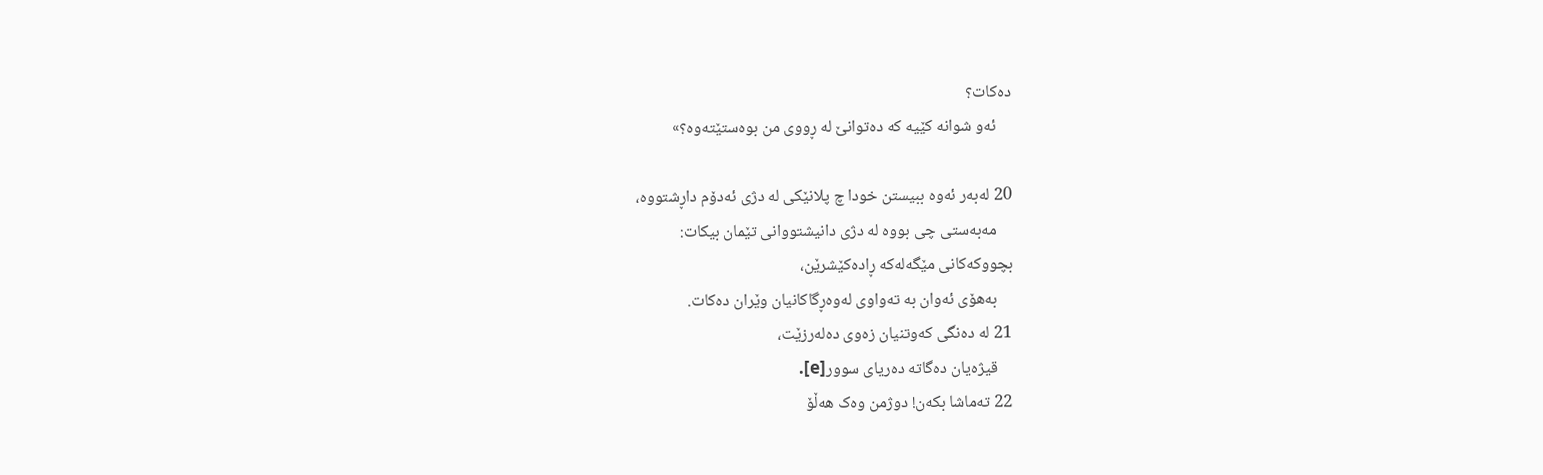دەکات؟
    ئەو شوانە کێیە کە دەتوانێ لە ڕووی من بوەستێتەوە؟»

20 لەبەر ئەوە ببیستن خودا چ پلانێکی لە دژی ئەدۆم داڕشتووە،
    مەبەستی چی بووە لە دژی دانیشتووانی تێمان بیکات:
بچووکەکانی مێگەلەکە ڕادەکێشرێن،
    بەهۆی ئەوان بە تەواوی لەوەڕگاکانیان وێران دەکات.
21 لە دەنگی کەوتنیان زەوی دەلەرزێت،
    قیژەیان دەگاتە دەریای سوور[e].
22 تەماشا بکەن! دوژمن وەک هەڵۆ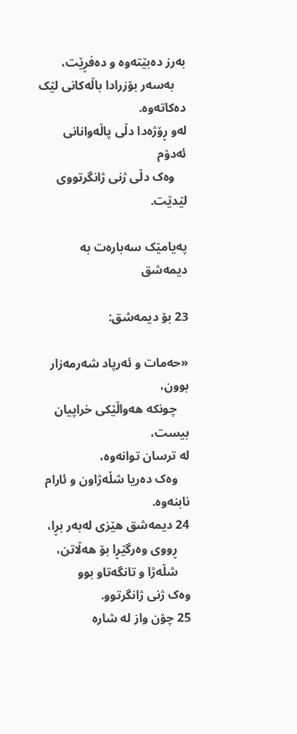بەرز دەبێتەوە و دەفڕێت،
    بەسەر بۆزرادا باڵەکانی لێک دەکاتەوە.
لەو ڕۆژەدا دڵی پاڵەوانانی ئەدۆم
    وەک دڵی ژنی ژانگرتووی لێدێت.

پەیامێک سەبارەت بە دیمەشق

23 بۆ دیمەشق:

«حەمات و ئەرپاد شەرمەزار بوون،
    چونکە هەواڵێکی خراپیان بیست،
لە ترسان توانەوە،
    وەک دەریا شڵەژاون و ئارام نابنەوە.
24 دیمەشق هێزی لەبەر بڕا،
    ڕووی وەرگێڕا بۆ هەڵاتن،
    شڵەژا و تانگەتاو بوو
وەک ژنی ژانگرتوو.
25 چۆن واز لە شارە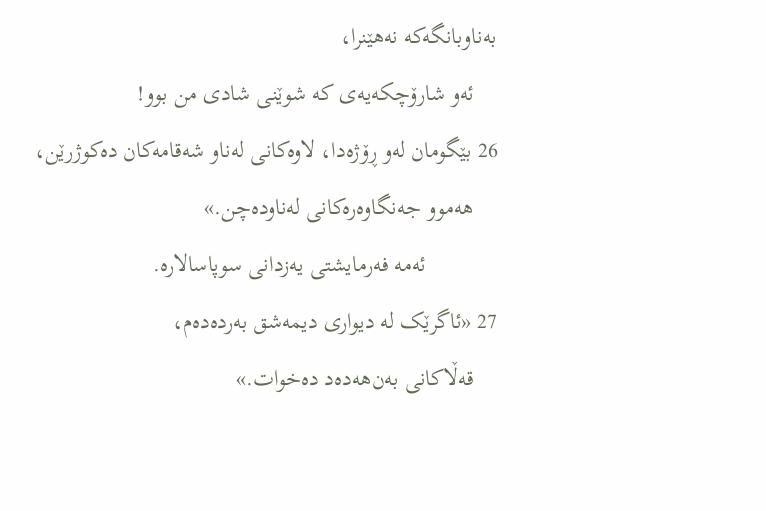بەناوبانگەکە نەهێنرا،
    ئەو شارۆچکەیەی کە شوێنی شادی من بوو!
26 بێگومان لەو ڕۆژەدا، لاوەکانی لەناو شەقامەکان دەکوژرێن،
    هەموو جەنگاوەرەکانی لەناودەچن.»
            ئەمە فەرمایشتی یەزدانی سوپاسالارە.
27 «ئاگرێک لە دیواری دیمەشق بەردەدەم،
    قەڵاکانی بەن‌هەدەد دەخوات.»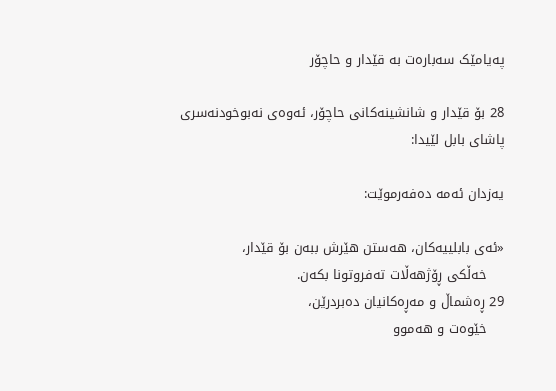پەیامێک سەبارەت بە قێدار و حاچۆر

28 بۆ قێدار و شانشینەکانی حاچۆر، ئەوەی نەبوخودنەسری پاشای بابل لێیدا:

یەزدان ئەمە دەفەرموێت:

«ئەی بابلییەکان، هەستن هێرش ببەن بۆ قێدار،
    خەڵکی ڕۆژهەڵات تەفروتونا بکەن.
29 ڕەشماڵ و مەڕەکانیان دەبردرێن،
    خێوەت و هەموو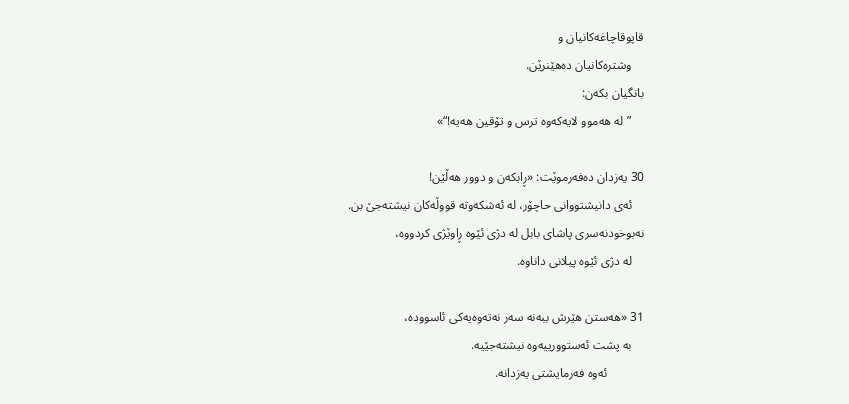قاپوقاچاغەکانیان و
    وشترەکانیان دەهێنرێن.
بانگیان بکەن:
    ”لە هەموو لایەکەوە ترس و تۆقین هەیە!“»

30 یەزدان دەفەرموێت: «ڕابکەن و دوور هەڵێن!
    ئەی دانیشتووانی حاچۆر، لە ئەشکەوتە قووڵەکان نیشتەجێ بن.
نەبوخودنەسری پاشای بابل لە دژی ئێوە ڕاوێژی کردووە،
    لە دژی ئێوە پیلانی داناوە.

31 «هەستن هێرش ببەنە سەر نەتەوەیەکی ئاسوودە،
    بە پشت ئەستوورییەوە نیشتەجێیە.
            ئەوە فەرمایشتی یەزدانە.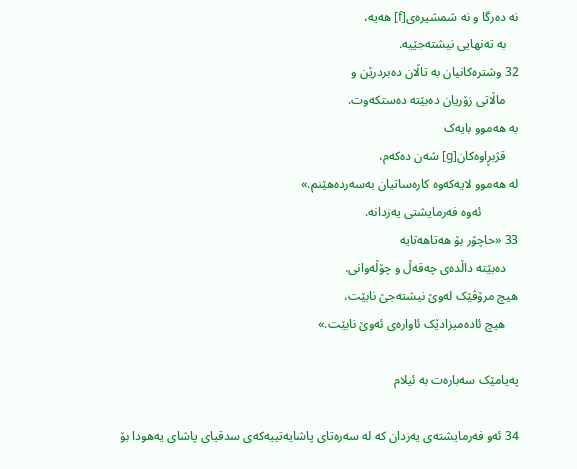نە دەرگا و نە شمشیرەی[f] هەیە،
    بە تەنهایی نیشتەجێیە.
32 وشترەکانیان بە تاڵان دەبردرێن و
    ماڵاتی زۆریان دەبێتە دەستکەوت.
بە هەموو بایەک
    قژبڕاوەکان[g] شەن دەکەم،
لە هەموو لایەکەوە کارەساتیان بەسەردەهێنم.»
            ئەوە فەرمایشتی یەزدانە.
33 «حاچۆر بۆ هەتاهەتایە
    دەبێتە داڵدەی چەقەڵ و چۆڵەوانی.
هیچ مرۆڤێک لەوێ نیشتەجێ نابێت،
    هیچ ئادەمیزادێک ئاوارەی ئەوێ نابێت.»

پەیامێک سەبارەت بە ئیلام

34 ئەو فەرمایشتەی یەزدان کە لە سەرەتای پاشایەتییەکەی سدقیای پاشای یەهودا بۆ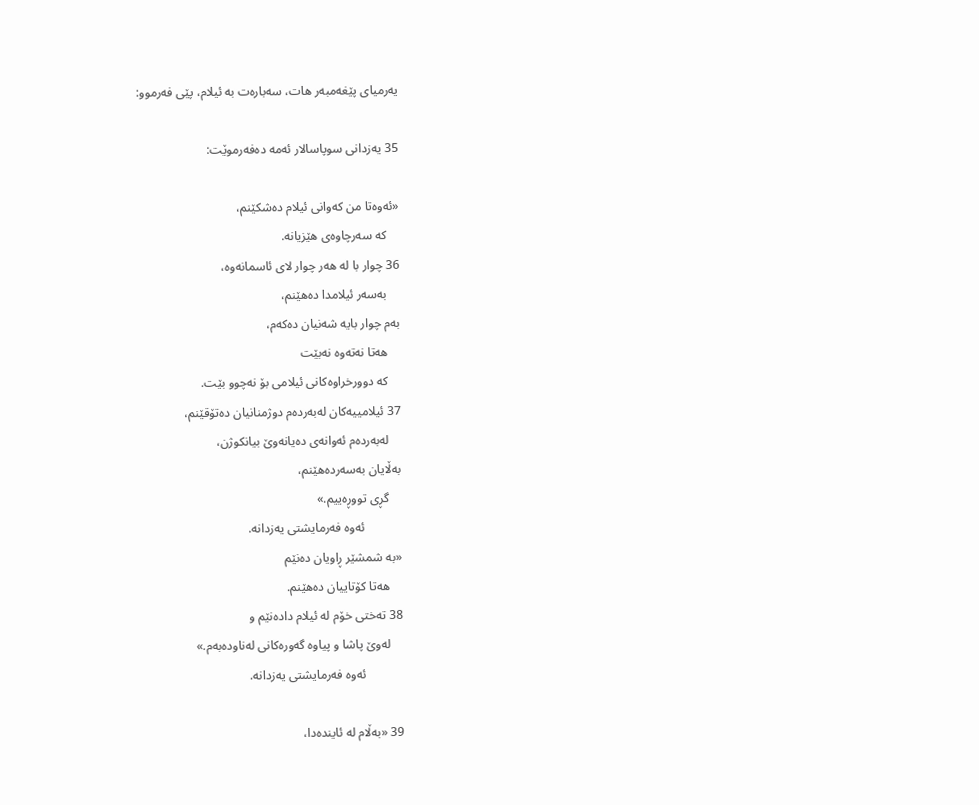یەرمیای پێغەمبەر هات، سەبارەت بە ئیلام، پێی فەرموو:

35 یەزدانی سوپاسالار ئەمە دەفەرموێت:

«ئەوەتا من کەوانی ئیلام دەشکێنم،
    کە سەرچاوەی هێزیانە.
36 چوار با لە هەر چوار لای ئاسمانەوە،
    بەسەر ئیلامدا دەهێنم،
بەم چوار بایە شەنیان دەکەم،
    هەتا نەتەوە نەبێت
    کە دوورخراوەکانی ئیلامی بۆ نەچوو بێت.
37 ئیلامییەکان لەبەردەم دوژمنانیان دەتۆقێنم،
    لەبەردەم ئەوانەی دەیانەوێ بیانکوژن،
بەڵایان بەسەردەهێنم،
    گڕی تووڕەییم.»
            ئەوە فەرمایشتی یەزدانە.
«بە شمشێر ڕاویان دەنێم
    هەتا کۆتاییان دەهێنم.
38 تەختی خۆم لە ئیلام دادەنێم و
    لەوێ پاشا و پیاوە گەورەکانی لەناودەبەم.»
            ئەوە فەرمایشتی یەزدانە.

39 «بەڵام لە ئایندەدا،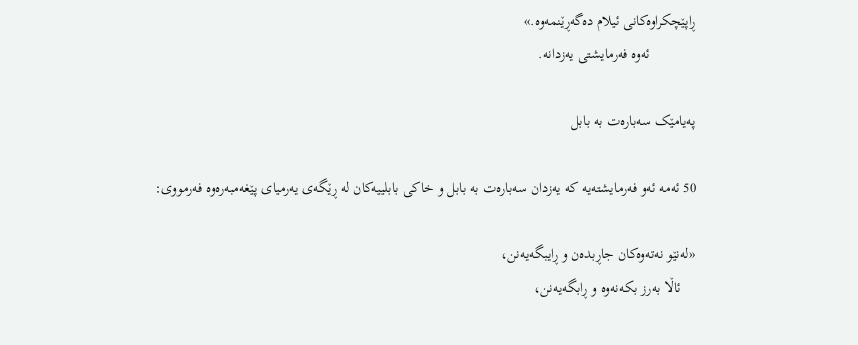ڕاپێچکراوەکانی ئیلام دەگەڕێنمەوە.»
            ئەوە فەرمایشتی یەزدانە.

پەیامێک سەبارەت بە بابل

50 ئەمە ئەو فەرمایشتەیە کە یەزدان سەبارەت بە بابل و خاکی بابلییەکان لە ڕێگەی یەرمیای پێغەمبەرەوە فەرمووی:

«لەنێو نەتەوەکان جاڕبدەن و ڕایبگەیەنن،
    ئاڵا بەرز بکەنەوە و ڕابگەیەنن،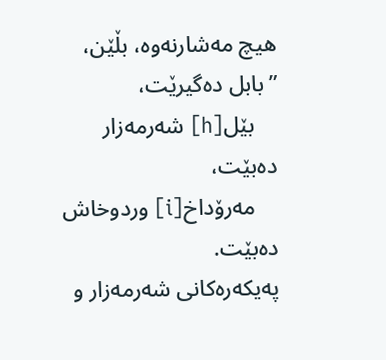هیچ مەشارنەوە، بڵێن،
”بابل دەگیرێت،
    بێل[h] شەرمەزار دەبێت،
    مەرۆداخ[i] وردوخاش دەبێت.
پەیکەرەکانی شەرمەزار و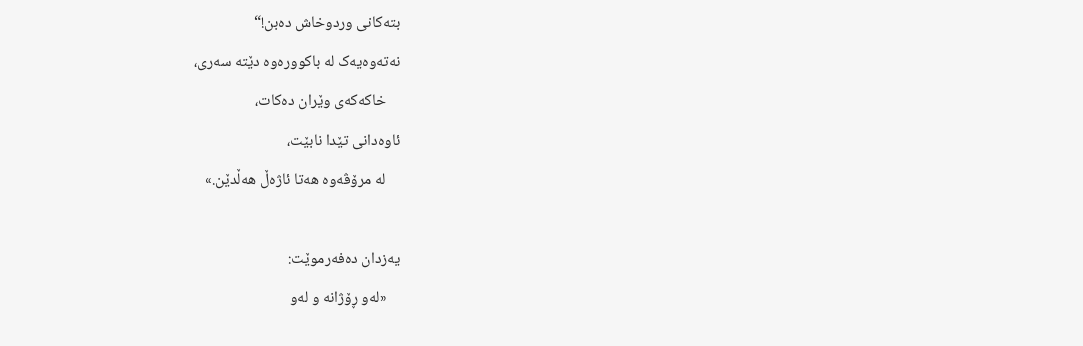بتەکانی وردوخاش دەبن!“
نەتەوەیەک لە باکوورەوە دێتە سەری،
    خاکەکەی وێران دەکات،
ئاوەدانی تێدا نابێت،
    لە مرۆڤەوە هەتا ئاژەڵ هەڵدێن.»

یەزدان دەفەرموێت:
    «لەو ڕۆژانە و لەو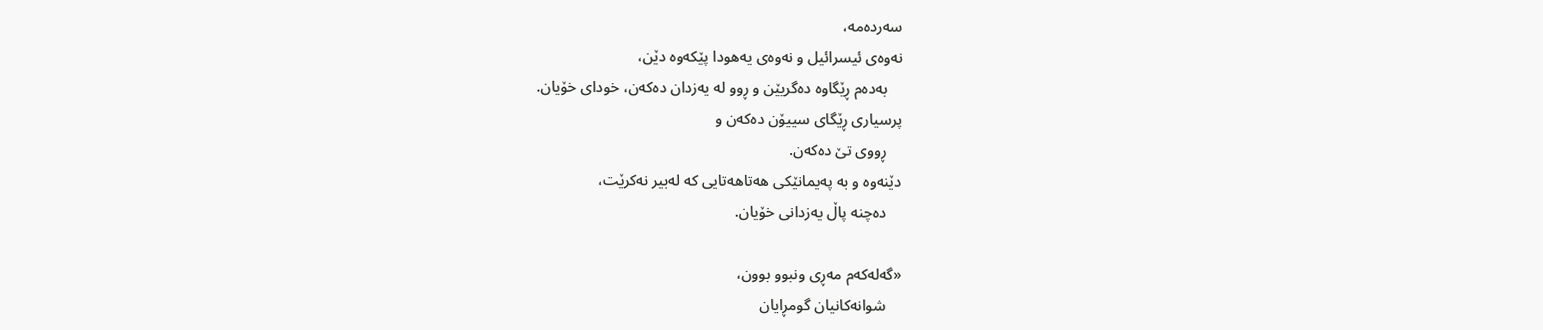سەردەمە،
نەوەی ئیسرائیل و نەوەی یەهودا پێکەوە دێن،
    بەدەم ڕێگاوە دەگریێن و ڕوو لە یەزدان دەکەن، خودای خۆیان.
پرسیاری ڕێگای سییۆن دەکەن و
    ڕووی تێ دەکەن.
دێنەوە و بە پەیمانێکی هەتاهەتایی کە لەبیر نەکرێت،
    دەچنە پاڵ یەزدانی خۆیان.

«گەلەکەم مەڕی ونبوو بوون،
    شوانەکانیان گومڕایان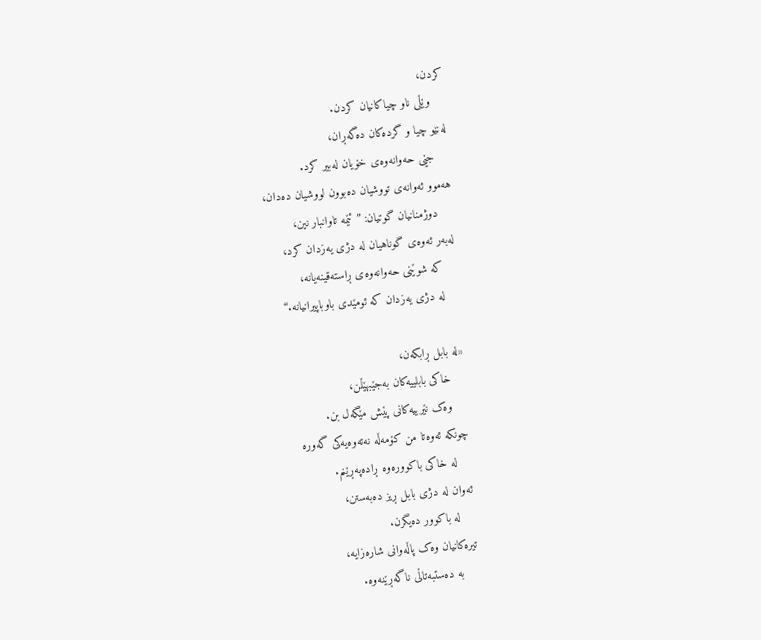کردن،
    وێڵی ناو چیاکانیان کردن.
لەنێو چیا و گردەکان دەگەڕان،
    جێی حەوانەوەی خۆیان لەبیر کرد.
هەموو ئەوانەی تووشیان دەبوون لووشیان دەدان،
    دوژمنانیان گوتیان: ”ئێمە تاوانبار نین،
لەبەر ئەوەی گوناهیان لە دژی یەزدان کرد،
    کە شوێنی حەوانەوەی ڕاستەقینەیانە،
    لە دژی یەزدان کە ئومێدی باوباپیرانیانە.“

«لە بابل ڕابکەن،
    خاکی بابلییەکان بەجێبهێڵن،
    وەک نێرییەکانی پێش مێگەل بن.
چونکە ئەوەتا من کۆمەڵە نەتەوەیەکی گەورە
    لە خاکی باکوورەوە ڕادەپەڕێنم.
ئەوان لە دژی بابل ڕیز دەبەستن،
    لە باکوور دەیگرن.
تیرەکانیان وەک پاڵەوانی شارەزایە،
    بە دەستبەتاڵی ناگەڕێنەوە.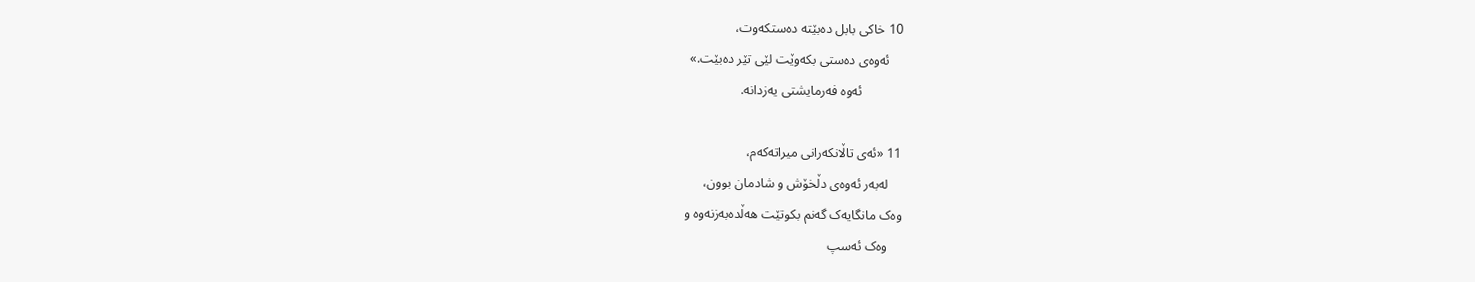10 خاکی بابل دەبێتە دەستکەوت،
    ئەوەی دەستی بکەوێت لێی تێر دەبێت.»
            ئەوە فەرمایشتی یەزدانە.

11 «ئەی تاڵانکەرانی میراتەکەم،
    لەبەر ئەوەی دڵخۆش و شادمان بوون،
وەک مانگایەک گەنم بکوتێت هەڵدەبەزنەوە و
    وەک ئەسپ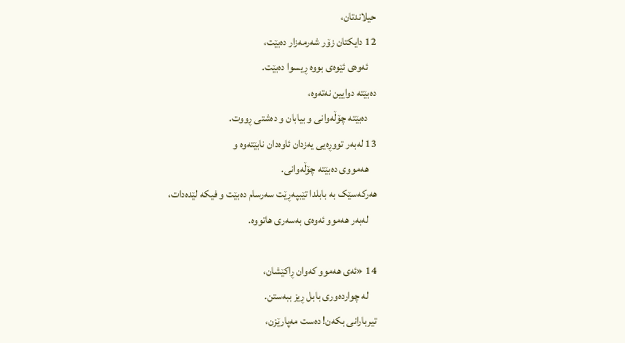حیلاندتان،
12 دایکتان زۆر شەرمەزار دەبێت،
    ئەوەی ئێوەی بووە ڕیسوا دەبێت.
دەبێتە دوایین نەتەوە،
    دەبێتە چۆڵەوانی و بیابان و دەشتی ڕووت.
13 لەبەر تووڕەیی یەزدان ئاوەدان نابێتەوە و
    هەمووی دەبێتە چۆڵەوانی.
هەرکەسێک بە بابلدا تێبپەڕێت سەرسام دەبێت و فیکە لێدەدات،
    لەبەر هەموو ئەوەی بەسەری هاتووە.

14 «ئەی هەموو کەوان ڕاکێشان،
    لە چواردەوری بابل ڕیز ببەستن.
تیربارانی بکەن! دەست مەپارێزن،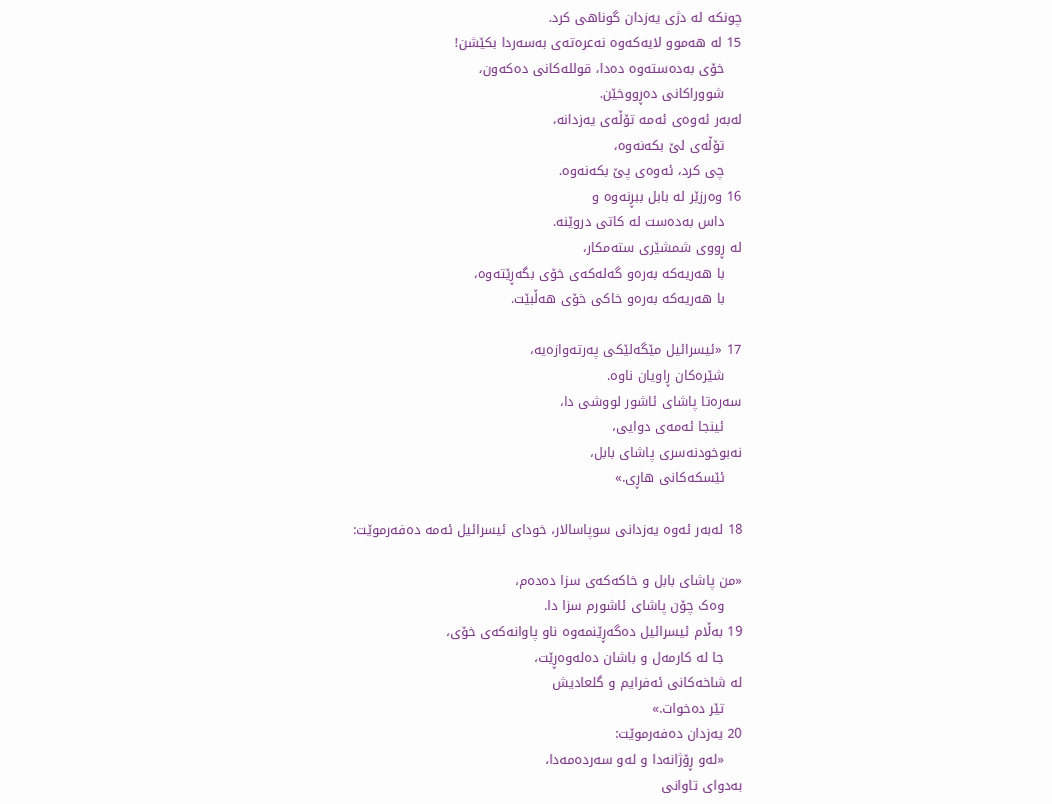چونکە لە دژی یەزدان گوناهی کرد.
15 لە هەموو لایەکەوە نەعرەتەی بەسەردا بکێشن!
    خۆی بەدەستەوە دەدا، قوللەکانی دەکەون،
    شووراکانی دەڕووخێن.
لەبەر ئەوەی ئەمە تۆڵەی یەزدانە،
    تۆڵەی لێ بکەنەوە،
    چی کرد، ئەوەی پێ بکەنەوە.
16 وەرزێر لە بابل ببڕنەوە و
    داس بەدەست لە کاتی دروێنە.
لە ڕووی شمشێری ستەمکار،
    با هەریەکە بەرەو گەلەکەی خۆی بگەڕێتەوە،
    با هەریەکە بەرەو خاکی خۆی هەڵبێت.

17 «ئیسرائیل مێگەلێکی پەرتەوازەیە،
    شێرەکان ڕاویان ناوە.
سەرەتا پاشای ئاشور لووشی دا،
    ئینجا ئەمەی دوایی،
نەبوخودنەسری پاشای بابل،
    ئێسکەکانی هاڕی.»

18 لەبەر ئەوە یەزدانی سوپاسالار، خودای ئیسرائیل ئەمە دەفەرموێت:

«من پاشای بابل و خاکەکەی سزا دەدەم،
    وەک چۆن پاشای ئاشورم سزا دا.
19 بەڵام ئیسرائیل دەگەڕێنمەوە ناو پاوانەکەی خۆی،
    جا لە کارمەل و باشان دەلەوەڕێت،
لە شاخەکانی ئەفرایم و گلعادیش
    تێر دەخوات.»
20 یەزدان دەفەرموێت:
    «لەو ڕۆژانەدا و لەو سەردەمەدا،
بەدوای تاوانی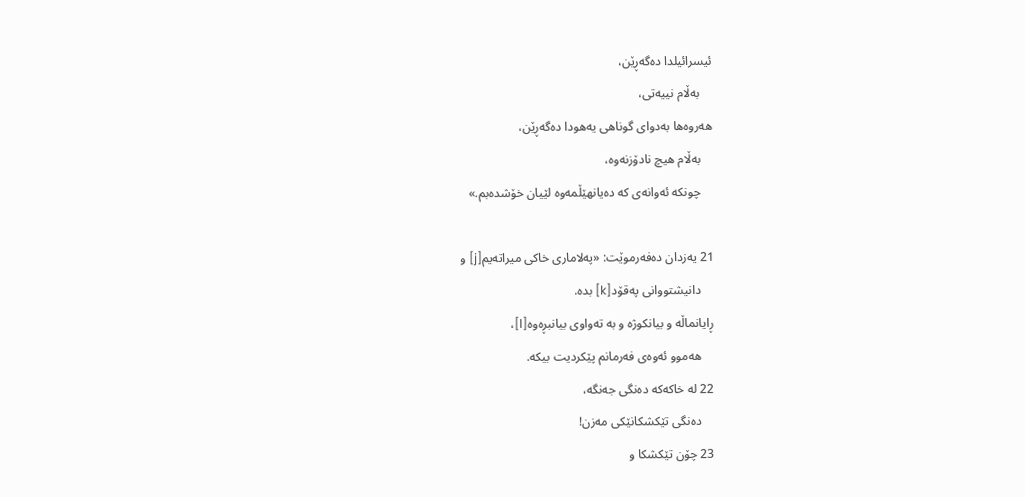ئیسرائیلدا دەگەڕێن،
    بەڵام نییەتی،
هەروەها بەدوای گوناهی یەهودا دەگەڕێن،
    بەڵام هیچ نادۆزنەوە،
    چونکە ئەوانەی کە دەیانهێڵمەوە لێیان خۆشدەبم.»

21 یەزدان دەفەرموێت: «پەلاماری خاکی میراتەیم[j] و
    دانیشتووانی پەقۆد[k] بدە.
ڕایانماڵە و بیانکوژە و بە تەواوی بیانبڕەوە[l]،
    هەموو ئەوەی فەرمانم پێکردیت بیکە.
22 لە خاکەکە دەنگی جەنگە،
    دەنگی تێکشکانێکی مەزن!
23 چۆن تێکشکا و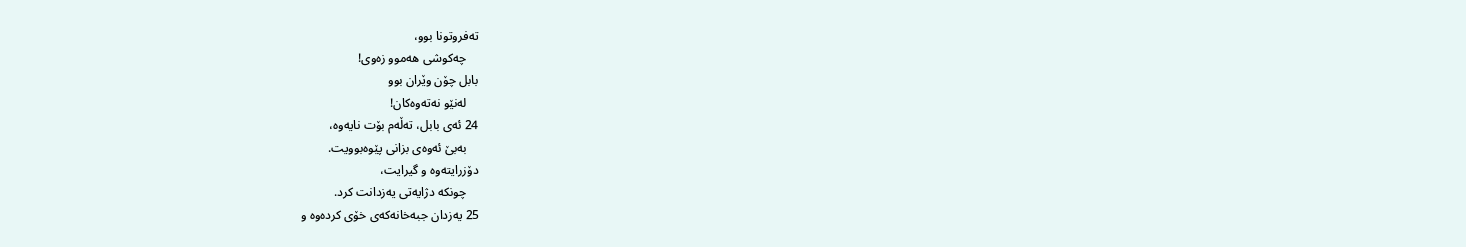تەفروتونا بوو،
    چەکوشی هەموو زەوی!
بابل چۆن وێران بوو
    لەنێو نەتەوەکان!
24 ئەی بابل، تەڵەم بۆت نایەوە،
    بەبێ ئەوەی بزانی پێوەبوویت.
دۆزرایتەوە و گیرایت،
    چونکە دژایەتی یەزدانت کرد.
25 یەزدان جبەخانەکەی خۆی کردەوە و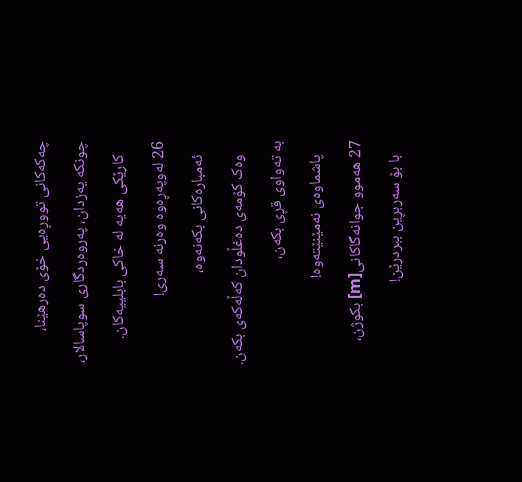چەکەکانی تووڕەیی خۆی دەرهێنا،
چونکە یەزدان، پەروەردگاری سوپاسالار،
    کارێکی هەیە لە خاکی بابلییەکان.
26 لەوپەڕەوە وەرنە سەری!
    ئەمبارەکانی بکەنەوە،
    وەک کۆمەی دەغڵودان کەڵەکەی بکەن.
بە تەواوی قڕی بکەن،
    پاشماوەی نەمێنێتەوە!
27 هەموو جوانەگاکانی[m] بکوژن،
    با بۆ سەربڕین ببردرێن!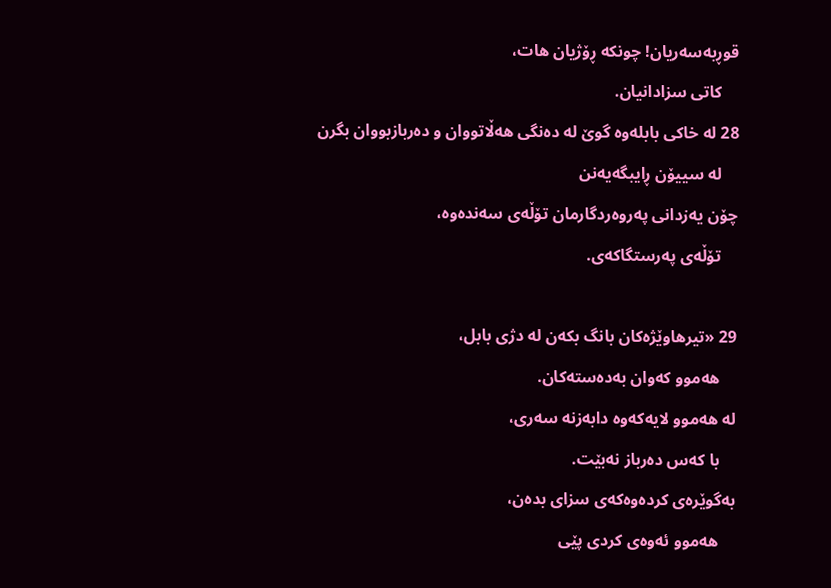قوڕبەسەریان! چونکە ڕۆژیان هات،
    کاتی سزادانیان.
28 لە خاکی بابلەوە گوێ لە دەنگی هەڵاتووان و دەربازبووان بگرن
    لە سییۆن ڕایبگەیەنن
چۆن یەزدانی پەروەردگارمان تۆڵەی سەندەوە،
    تۆڵەی پەرستگاکەی.

29 «تیرهاوێژەکان بانگ بکەن لە دژی بابل،
    هەموو کەوان بەدەستەکان.
لە هەموو لایەکەوە دابەزنە سەری،
    با کەس دەرباز نەبێت.
بەگوێرەی کردەوەکەی سزای بدەن،
    هەموو ئەوەی کردی پێی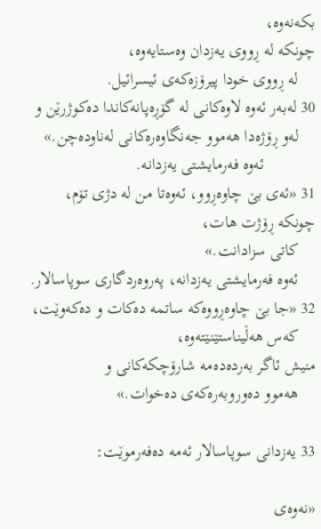بکەنەوە،
چونکە لە ڕووی یەزدان وەستایەوە،
    لە ڕووی خودا پیرۆزەکەی ئیسرائیل.
30 لەبەر ئەوە لاوەکانی لە گۆڕەپانەکاندا دەکوژرێن و
    لەو ڕۆژەدا هەموو جەنگاوەرەکانی لەناودەچن.»
            ئەوە فەرمایشتی یەزدانە.
31 «ئەی بێ چاوەڕوو، ئەوەتا من لە دژی تۆم،
چونکە ڕۆژت هات،
    کاتی سزادانت.»
    ئەوە فەرمایشتی یەزدانە، پەروەردگاری سوپاسالار.
32 «جا بێ چاوەڕووەکە ساتمە دەکات و دەکەوێت،
    کەس هەڵیناستێنێتەوە،
منیش ئاگر بەردەدەمە شارۆچکەکانی و
    هەموو دەوروبەرەکەی دەخوات.»

33 یەزدانی سوپاسالار ئەمە دەفەرموێت:

«نەوەی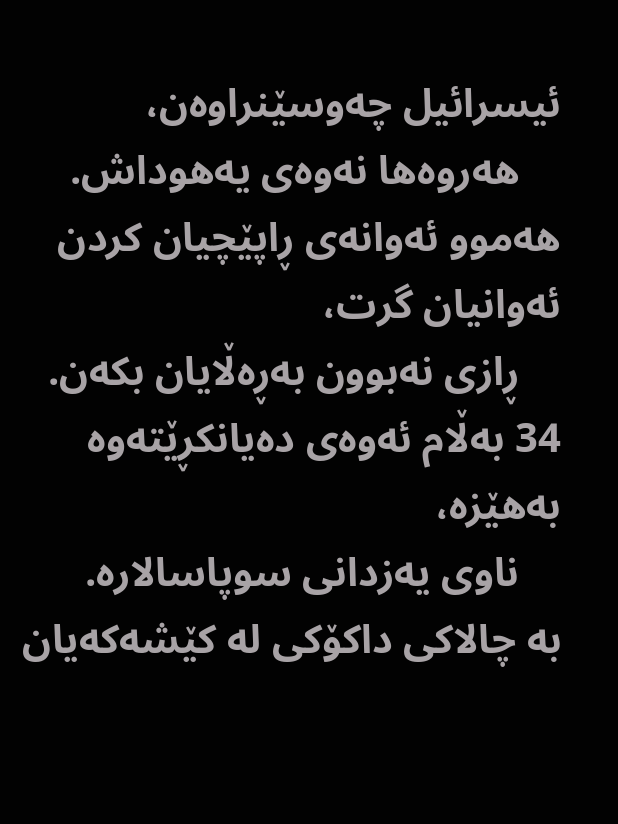ئیسرائیل چەوسێنراوەن،
    هەروەها نەوەی یەهوداش.
هەموو ئەوانەی ڕاپێچیان کردن ئەوانیان گرت،
    ڕازی نەبوون بەڕەڵایان بکەن.
34 بەڵام ئەوەی دەیانکڕێتەوە بەهێزە،
    ناوی یەزدانی سوپاسالارە.
بە چالاکی داکۆکی لە کێشەکەیان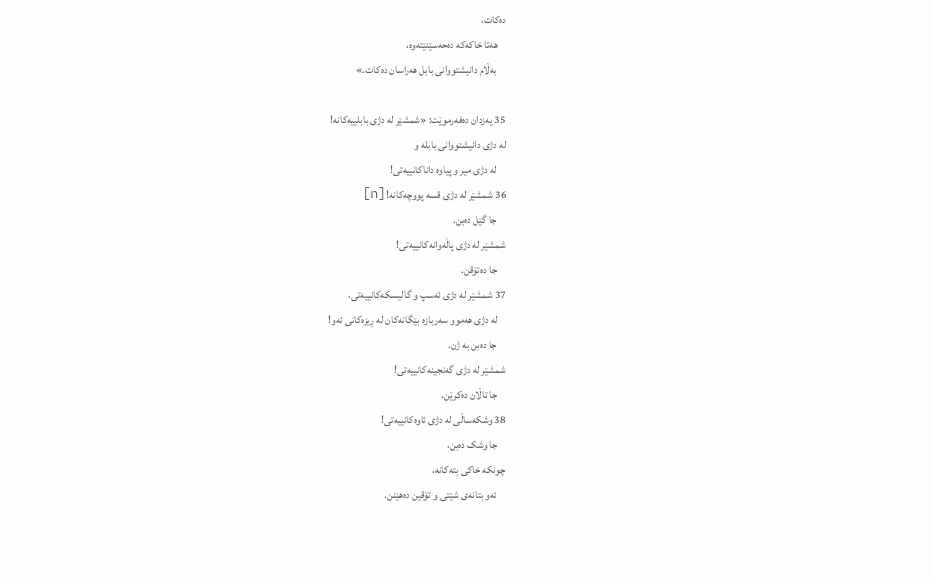دەکات،
    هەتا خاکەکە دەحەسێنێتەوە،
    بەڵام دانیشتووانی بابل هەراسان دەکات.»

35 یەزدان دەفەرموێت: «شمشێر لە دژی بابلییەکانە!
لە دژی دانیشتووانی بابلە و
    لە دژی میر و پیاوە داناکانییەتی!
36 شمشێر لە دژی قسە پووچەکانە![n]
    جا گێل دەبن.
شمشێر لە دژی پاڵەوانەکانییەتی!
    جا دەتۆقن.
37 شمشێر لە دژی ئەسپ و گالیسکەکانییەتی،
    لە دژی هەموو سەربازە بێگانەکان لە ڕیزەکانی ئەو!
    جا دەبن بە ژن.
شمشێر لە دژی گەنجینەکانییەتی!
    جا تاڵان دەکرێن.
38 وشکەساڵی لە دژی ئاوەکانییەتی!
    جا وشک دەبن،
چونکە خاکی بتەکانە،
    ئەو بتانەی شێتی و تۆقین دەهێنن.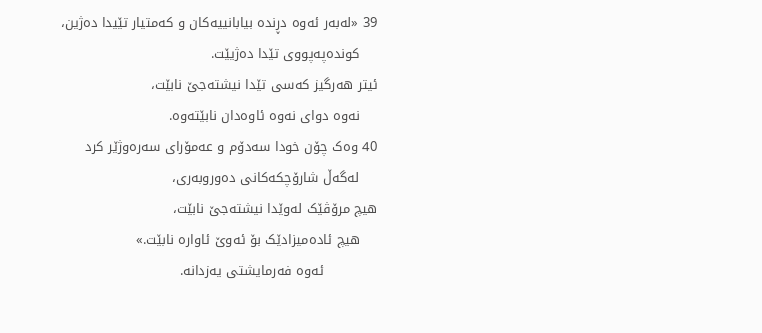39 «لەبەر ئەوە دڕندە بیابانییەکان و کەمتیار تێیدا دەژین،
    کوندەپەپووی تێدا دەژیێت.
ئیتر هەرگیز کەسی تێدا نیشتەجێ نابێت،
    نەوە دوای نەوە ئاوەدان نابێتەوە.
40 وەک چۆن خودا سەدۆم و عەمۆرای سەرەوژێر کرد
    لەگەڵ شارۆچکەکانی دەوروبەری،
هیچ مرۆڤێک لەوێدا نیشتەجێ نابێت،
    هیچ ئادەمیزادێک بۆ ئەوێ ئاوارە نابێت.»
            ئەوە فەرمایشتی یەزدانە.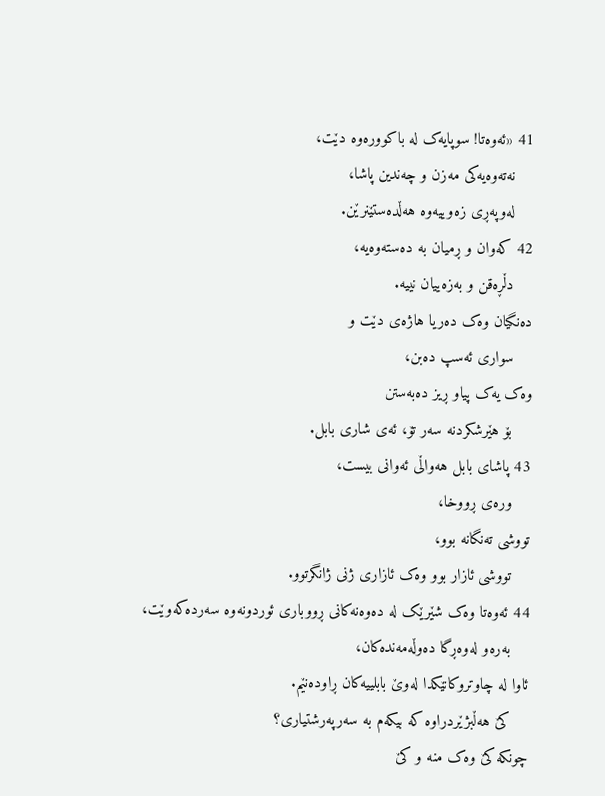41 «ئەوەتا! سوپایەک لە باکوورەوە دێت،
    نەتەوەیەکی مەزن و چەندین پاشا،
    لەوپەڕی زەوییەوە هەڵدەستێنرێن.
42 کەوان و ڕمیان بە دەستەوەیە،
    دڵڕەقن و بەزەییان نییە.
دەنگیان وەک دەریا هاژەی دێت و
    سواری ئەسپ دەبن،
وەک یەک پیاو ڕیز دەبەستن
    بۆ هێرشکردنە سەر تۆ، ئەی شاری بابل.
43 پاشای بابل هەواڵی ئەوانی بیست،
    ورەی ڕووخا،
تووشی تەنگانە بوو،
    تووشی ئازار بوو وەک ئازاری ژنی ژانگرتوو.
44 ئەوەتا وەک شێرێک لە دەوەنەکانی ڕووباری ئوردونەوە سەردەکەوێت،
    بەرەو لەوەڕگا دەوڵەمەندەکان،
ئاوا لە چاوتروکانێکدا لەوێ بابلییەکان ڕاودەنێم.
    کێ هەڵبژێردراوە کە بیکەم بە سەرپەرشتیاری؟
چونکە کێ وەک منە و کێ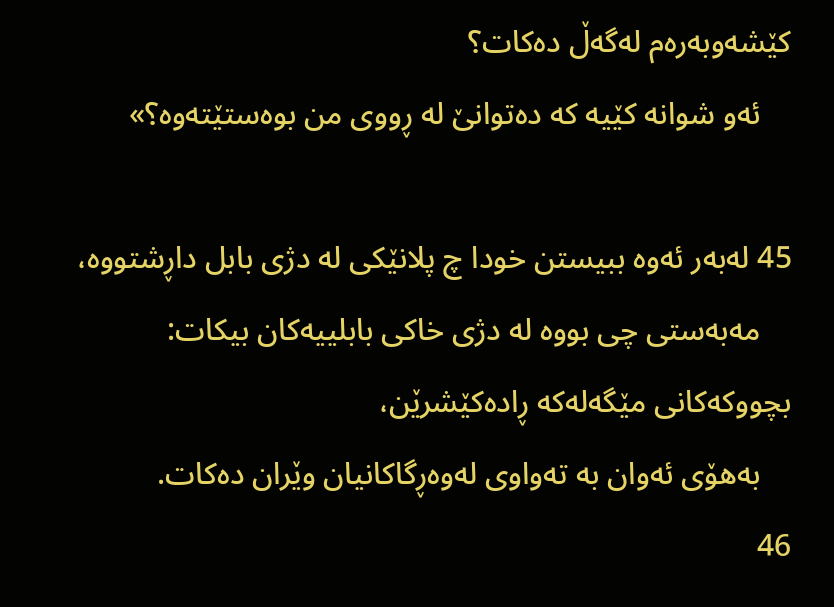کێشەوبەرەم لەگەڵ دەکات؟
    ئەو شوانە کێیە کە دەتوانێ لە ڕووی من بوەستێتەوە؟»

45 لەبەر ئەوە ببیستن خودا چ پلانێکی لە دژی بابل داڕشتووە،
    مەبەستی چی بووە لە دژی خاکی بابلییەکان بیکات:
بچووکەکانی مێگەلەکە ڕادەکێشرێن،
    بەهۆی ئەوان بە تەواوی لەوەڕگاکانیان وێران دەکات.
46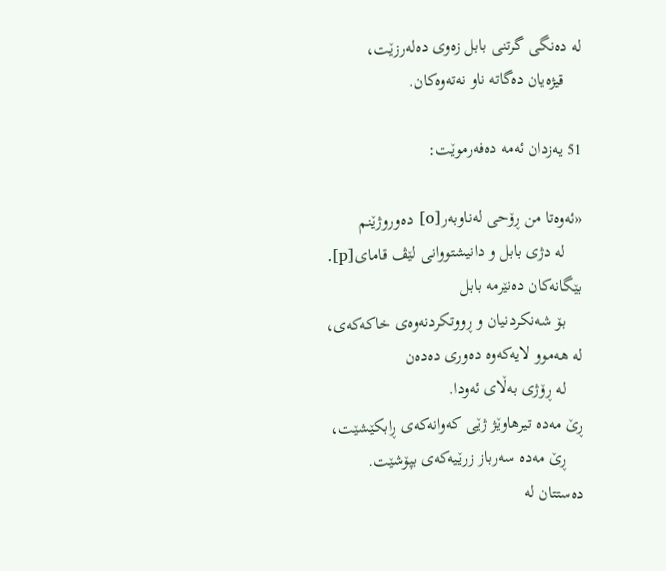لە دەنگی گرتنی بابل زەوی دەلەرزێت،
    قیژەیان دەگاتە ناو نەتەوەکان.

51 یەزدان ئەمە دەفەرموێت:

«ئەوەتا من ڕۆحی لەناوبەر[o] دەوروژێنم
    لە دژی بابل و دانیشتووانی لێڤ قامای[p].
بێگانەکان دەنێرمە بابل
    بۆ شەنکردنیان و ڕووتکردنەوەی خاکەکەی،
لە هەموو لایەکەوە دەوری دەدەن
    لە ڕۆژی بەڵای ئەودا.
ڕێ مەدە تیرهاوێژ ژێی کەوانەکەی ڕابکێشێت،
    ڕێ مەدە سەرباز زرێیەکەی بپۆشێت.
دەستتان لە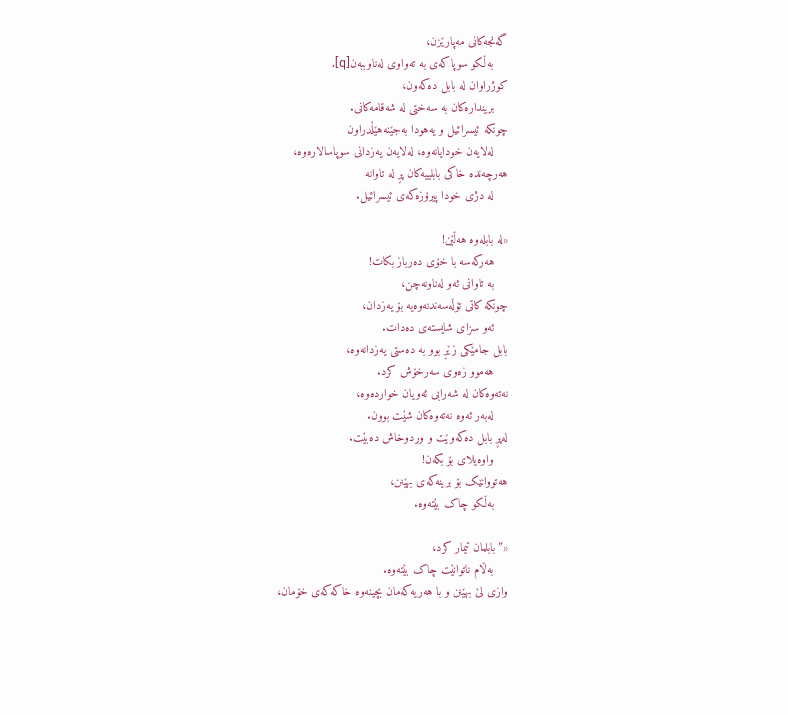گەنجەکانی مەپارێزن،
    بەڵکو سوپاکەی بە تەواوی لەناوببەن[q].
کوژراوان لە بابل دەکەون،
    بریندارەکان بە سەختی لە شەقامەکانی.
چونکە ئیسرائیل و یەهودا بەجێنەهێڵدراون
    لەلایەن خودایانەوە، لەلایەن یەزدانی سوپاسالارەوە،
هەرچەندە خاکی بابلییەکان پڕ لە تاوانە
    لە دژی خودا پیرۆزەکەی ئیسرائیل.

«لە بابلەوە هەڵێن!
    هەرکەسە با خۆی دەرباز بکات!
    بە تاوانی ئەو لەناونەچن،
چونکە کاتی تۆڵەسەندنەوەیە بۆ یەزدان،
    ئەو سزای شایستەی دەدات.
بابل جامێکی زێڕ بوو بە دەستی یەزدانەوە،
    هەموو زەوی سەرخۆش کرد.
نەتەوەکان لە شەرابی ئەویان خواردەوە،
    لەبەر ئەوە نەتەوەکان شێت بوون.
لەپڕ بابل دەکەوێت و وردوخاش دەبێت.
    واوەیلای بۆ بکەن!
هەتووانێک بۆ برینەکەی بهێنن،
    بەڵکو چاک بێتەوە.

«”بابلمان تیمار کرد،
    بەڵام ناتوانێت چاک بێتەوە.
وازی لێ بهێنن و با هەریەکەمان بچینەوە خاکەکەی خۆمان،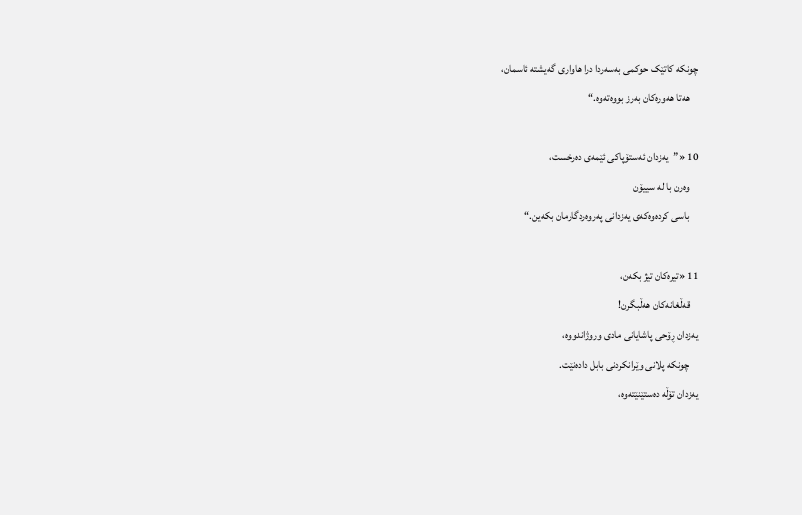چونکە کاتێک حوکمی بەسەردا درا هاواری گەیشتە ئاسمان،
    هەتا هەورەکان بەرز بووەتەوە.“

10 «”یەزدان ئەستۆپاکی ئێمەی دەرخست،
    وەرن با لە سییۆن
    باسی کردەوەکەی یەزدانی پەروەردگارمان بکەین.“

11 «تیرەکان تیژ بکەن،
    قەڵغانەکان هەڵبگرن!
یەزدان ڕۆحی پاشایانی مادی وروژاندووە،
    چونکە پلانی وێرانکردنی بابل دادەنێت.
یەزدان تۆڵە دەستێنێتەوە،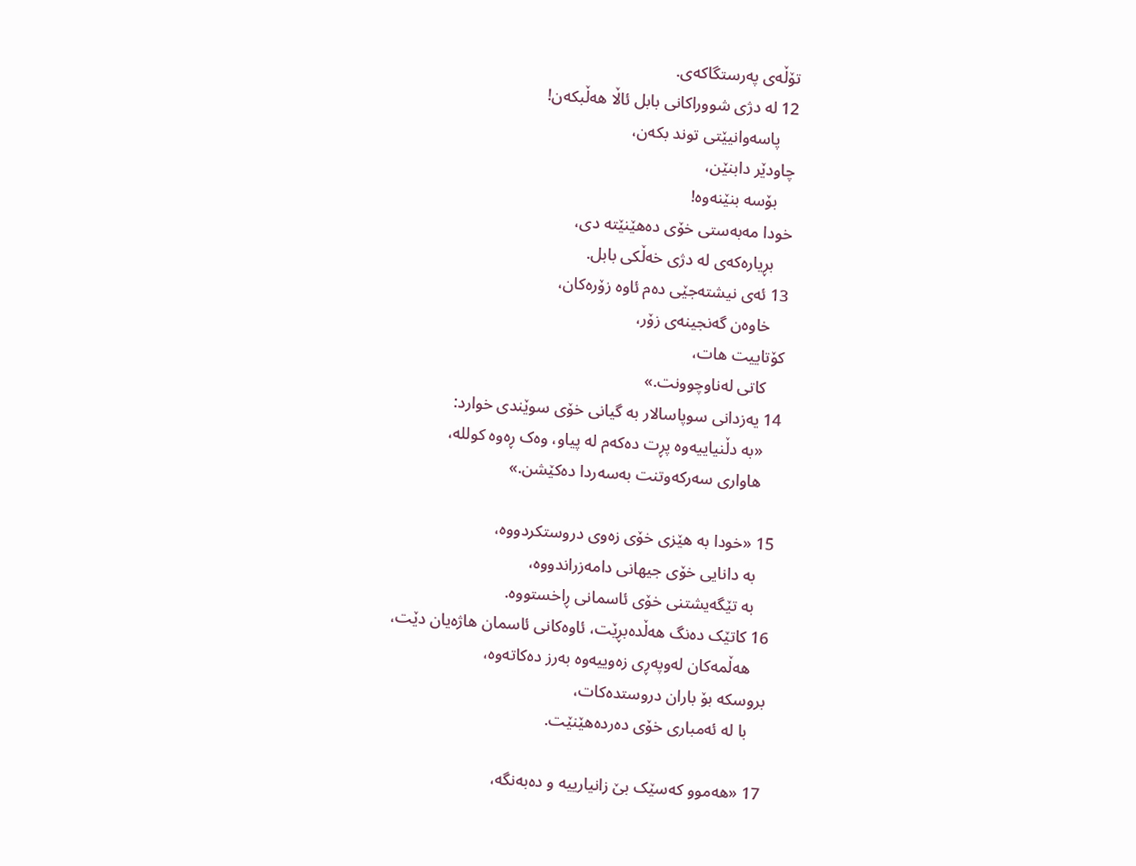تۆڵەی پەرستگاکەی.
12 لە دژی شووراکانی بابل ئاڵا هەڵبکەن!
    پاسەوانیێتی توند بکەن،
چاودێر دابنێن،
    بۆسە بنێنەوە!
خودا مەبەستی خۆی دەهێنێتە دی،
    بڕیارەکەی لە دژی خەڵکی بابل.
13 ئەی نیشتەجێی دەم ئاوە زۆرەکان،
    خاوەن گەنجینەی زۆر،
کۆتاییت هات،
    کاتی لەناوچوونت.»
14 یەزدانی سوپاسالار بە گیانی خۆی سوێندی خوارد:
    «بە دڵنیاییەوە پڕت دەکەم لە پیاو، وەک ڕەوە کوللە،
    هاواری سەرکەوتنت بەسەردا دەکێشن.»

15 «خودا بە هێزی خۆی زەوی دروستکردووە،
    بە دانایی خۆی جیهانی دامەزراندووە،
    بە تێگەیشتنی خۆی ئاسمانی ڕاخستووە.
16 کاتێک دەنگ هەڵدەبڕێت، ئاوەکانی ئاسمان هاژەیان دێت،
    هەڵمەکان لەوپەڕی زەوییەوە بەرز دەکاتەوە،
بروسکە بۆ باران دروستدەکات،
    با لە ئەمباری خۆی دەردەهێنێت.

17 «هەموو کەسێک بێ زانیارییە و دەبەنگە،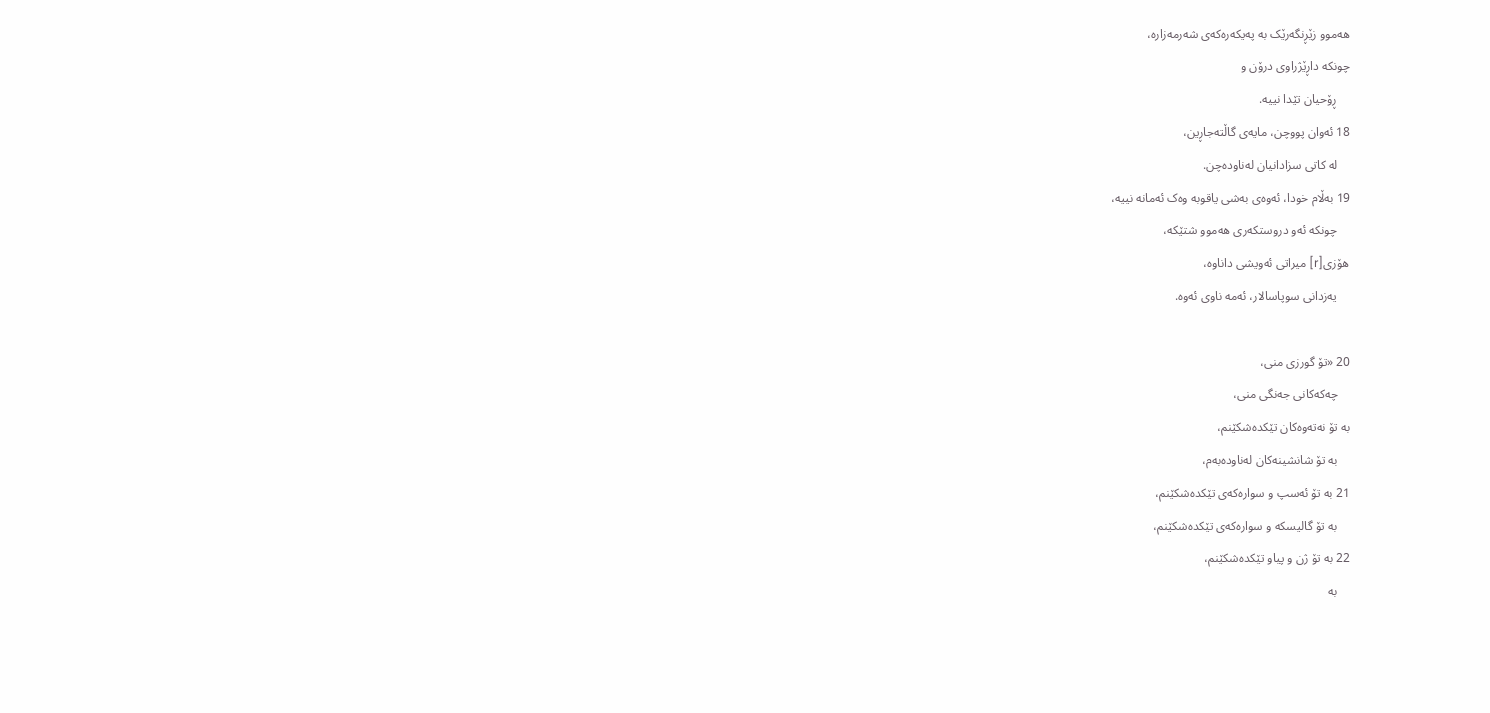هەموو زێڕنگەرێک بە پەیکەرەکەی شەرمەزارە،
چونکە داڕێژراوی درۆن و
    ڕۆحیان تێدا نییە.
18 ئەوان پووچن، مایەی گاڵتەجاڕین،
    لە کاتی سزادانیان لەناودەچن.
19 بەڵام خودا، ئەوەی بەشی یاقوبە وەک ئەمانە نییە،
    چونکە ئەو دروستکەری هەموو شتێکە،
هۆزی[r] میراتی ئەویشی داناوە،
    یەزدانی سوپاسالار، ئەمە ناوی ئەوە.

20 «تۆ گورزی منی،
    چەکەکانی جەنگی منی،
بە تۆ نەتەوەکان تێکدەشکێنم،
    بە تۆ شانشینەکان لەناودەبەم،
21 بە تۆ ئەسپ و سوارەکەی تێکدەشکێنم،
    بە تۆ گالیسکە و سوارەکەی تێکدەشکێنم،
22 بە تۆ ژن و پیاو تێکدەشکێنم،
    بە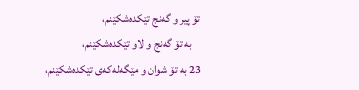تۆ پیر و گەنج تێکدەشکێنم،
    بە تۆ گەنج و لاو تێکدەشکێنم،
23 بە تۆ شوان و مێگەلەکەی تێکدەشکێنم،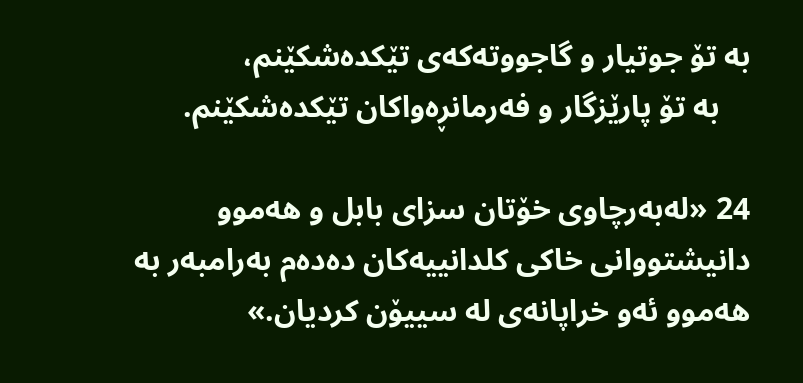بە تۆ جوتیار و گاجووتەکەی تێکدەشکێنم،
    بە تۆ پارێزگار و فەرمانڕەواکان تێکدەشکێنم.

24 «لەبەرچاوی خۆتان سزای بابل و هەموو دانیشتووانی خاکی کلدانییەکان دەدەم بەرامبەر بە هەموو ئەو خراپانەی لە سییۆن کردیان.»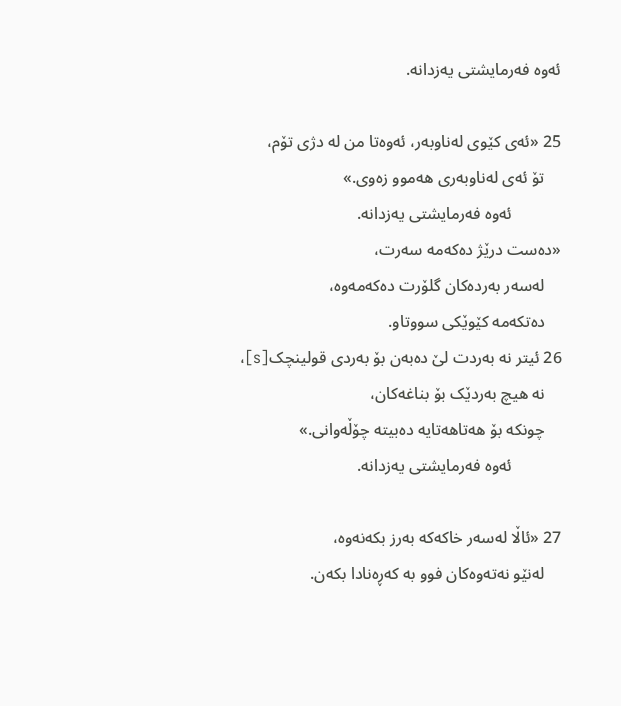ئەوە فەرمایشتی یەزدانە.

25 «ئەی کێوی لەناوبەر، ئەوەتا من لە دژی تۆم،
    تۆ ئەی لەناوبەری هەموو زەوی.»
            ئەوە فەرمایشتی یەزدانە.
«دەست درێژ دەکەمە سەرت،
    لەسەر بەردەکان گلۆرت دەکەمەوە،
    دەتکەمە کێوێکی سووتاو.
26 ئیتر نە بەردت لێ دەبەن بۆ بەردی قولینچک[s]،
    نە هیچ بەردێک بۆ بناغەکان،
    چونکە بۆ هەتاهەتایە دەبیتە چۆڵەوانی.»
            ئەوە فەرمایشتی یەزدانە.

27 «ئاڵا لەسەر خاکەکە بەرز بکەنەوە،
    لەنێو نەتەوەکان فوو بە کەڕەنادا بکەن.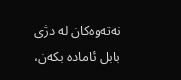نەتەوەکان لە دژی بابل ئامادە بکەن،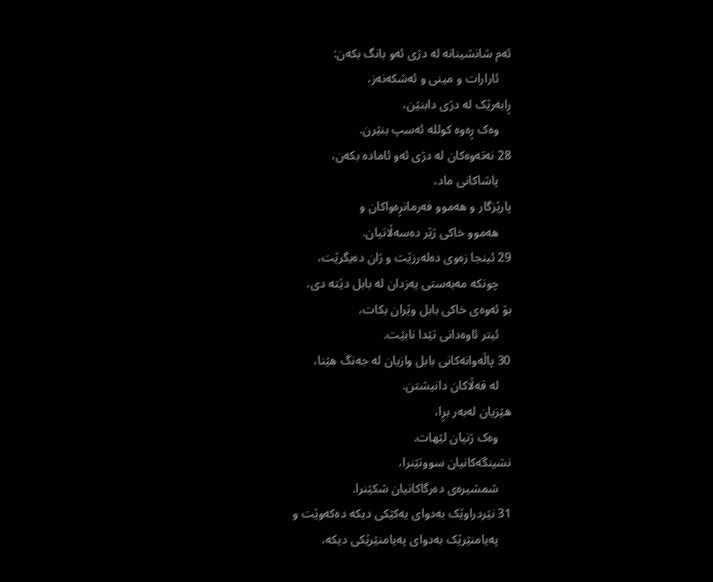ئەم شانشینانە لە دژی ئەو بانگ بکەن:
    ئارارات و مینی و ئەشکەنەز،
ڕابەرێک لە دژی دابنێن،
    وەک ڕەوە کوللە ئەسپ بنێرن.
28 نەتەوەکان لە دژی ئەو ئامادە بکەن،
    پاشاکانی ماد،
پارێزگار و هەموو فەرمانڕەواکان و
    هەموو خاکی ژێر دەسەڵاتیان.
29 ئینجا زەوی دەلەرزێت و ژان دەیگرێت،
    چونکە مەبەستی یەزدان لە بابل دێتە دی،
بۆ ئەوەی خاکی بابل وێران بکات،
    ئیتر ئاوەدانی تێدا نابێت.
30 پاڵەوانەکانی بابل وازیان لە جەنگ هێنا،
    لە قەڵاکان دانیشتن.
هێزیان لەبەر بڕا،
    وەک ژنیان لێهات.
نشینگەکانیان سووتێنرا،
    شمشیرەی دەرگاکانیان شکێنرا.
31 نێردراوێک بەدوای یەکێکی دیکە دەکەوێت و
    پەیامنێرێک بەدوای پەیامنێرێکی دیکە،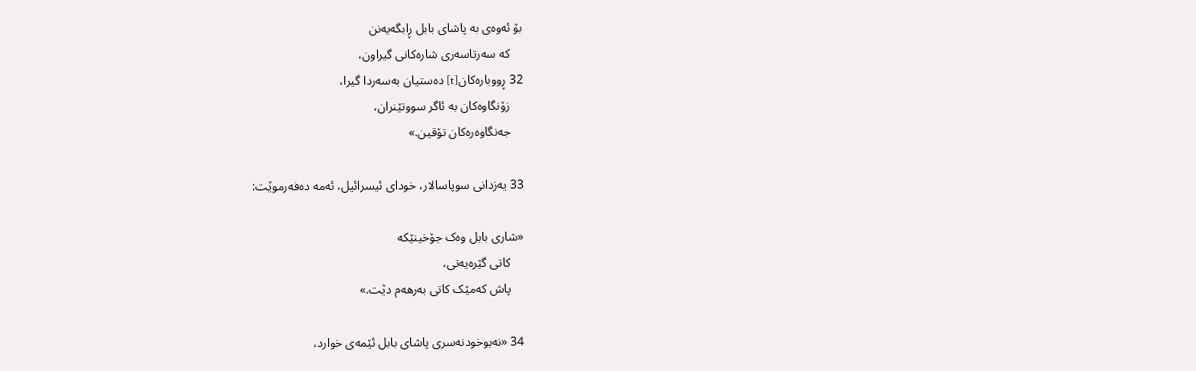بۆ ئەوەی بە پاشای بابل ڕابگەیەنن
    کە سەرتاسەری شارەکانی گیراون،
32 ڕووبارەکان[t] دەستیان بەسەردا گیرا،
    زۆنگاوەکان بە ئاگر سووتێنران،
    جەنگاوەرەکان تۆقین.»

33 یەزدانی سوپاسالار، خودای ئیسرائیل، ئەمە دەفەرموێت:

«شاری بابل وەک جۆخینێکە
    کاتی گێرەیەتی،
    پاش کەمێک کاتی بەرهەم دێت.»

34 «نەبوخودنەسری پاشای بابل ئێمەی خوارد،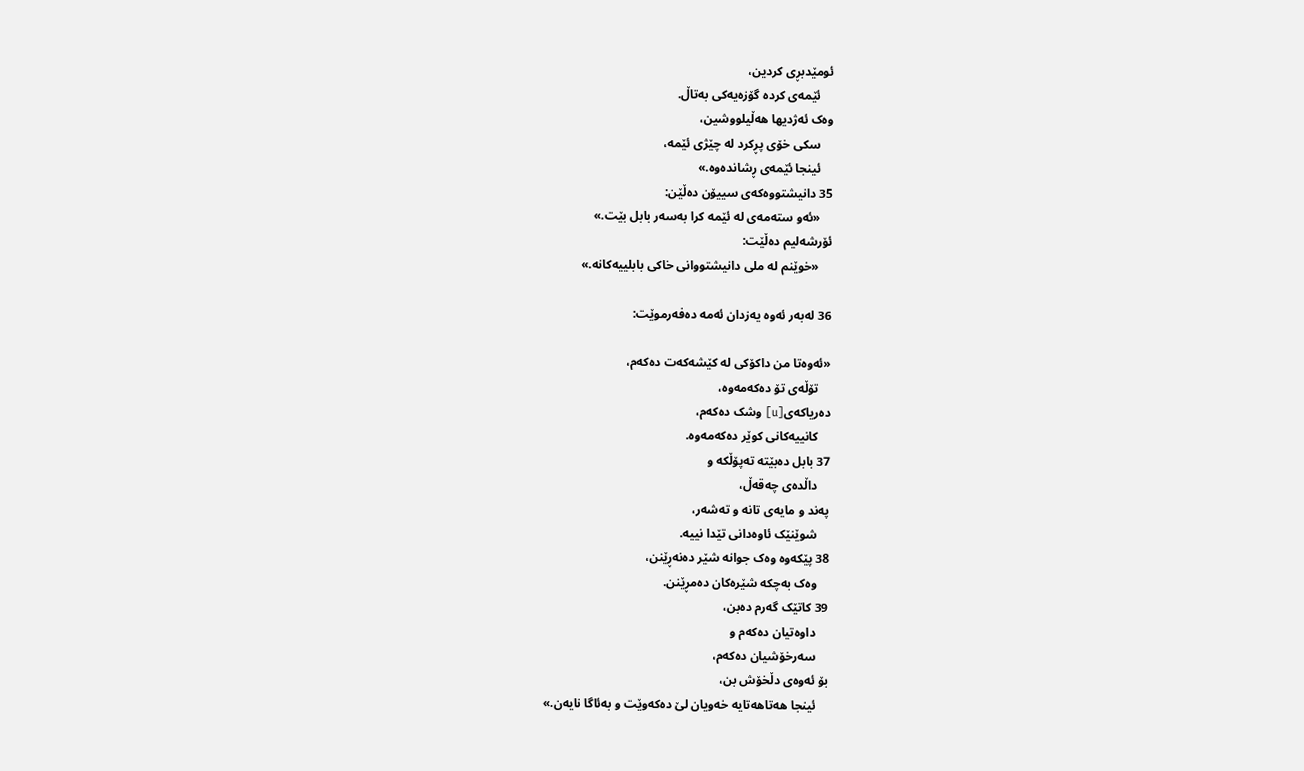ئومێدبڕی کردین،
    ئێمەی کردە گۆزەیەکی بەتاڵ.
وەک ئەژدیها هەڵیلووشین،
    سکی خۆی پڕکرد لە چێژی ئێمە،
    ئینجا ئێمەی ڕشاندەوە.»
35 دانیشتووەکەی سییۆن دەڵێن:
    «ئەو ستەمەی لە ئێمە کرا بەسەر بابل بێت.»
ئۆرشەلیم دەڵێت:
    «خوێنم لە ملی دانیشتووانی خاکی بابلییەکانە.»

36 لەبەر ئەوە یەزدان ئەمە دەفەرموێت:

«ئەوەتا من داکۆکی لە کێشەکەت دەکەم،
    تۆڵەی تۆ دەکەمەوە،
دەریاکەی[u] وشک دەکەم،
    کانییەکانی کوێر دەکەمەوە.
37 بابل دەبێتە تەپۆڵکە و
    داڵدەی چەقەڵ،
پەند و مایەی تانە و تەشەر،
    شوێنێک ئاوەدانی تێدا نییە.
38 پێکەوە وەک جوانە شێر دەنەڕێنن،
    وەک بەچکە شێرەکان دەمڕێنن.
39 کاتێک گەرم دەبن،
    داوەتیان دەکەم و
    سەرخۆشیان دەکەم،
بۆ ئەوەی دڵخۆش بن،
    ئینجا هەتاهەتایە خەویان لێ دەکەوێت و بەئاگا نایەن.»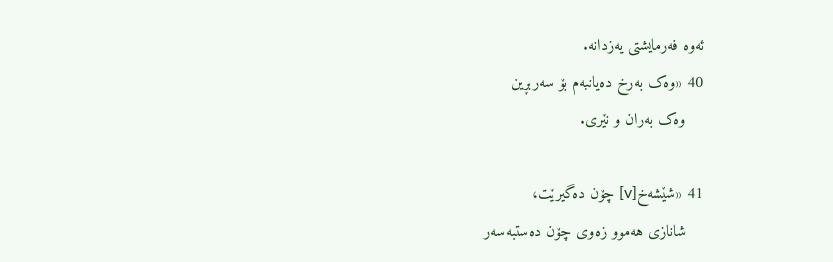ئەوە فەرمایشتی یەزدانە.
40 «وەک بەرخ دەیانبەم بۆ سەربڕین
    وەک بەران و نێری.

41 «شێشەخ[v] چۆن دەگیرێت،
    شانازی هەموو زەوی چۆن دەستبەسەر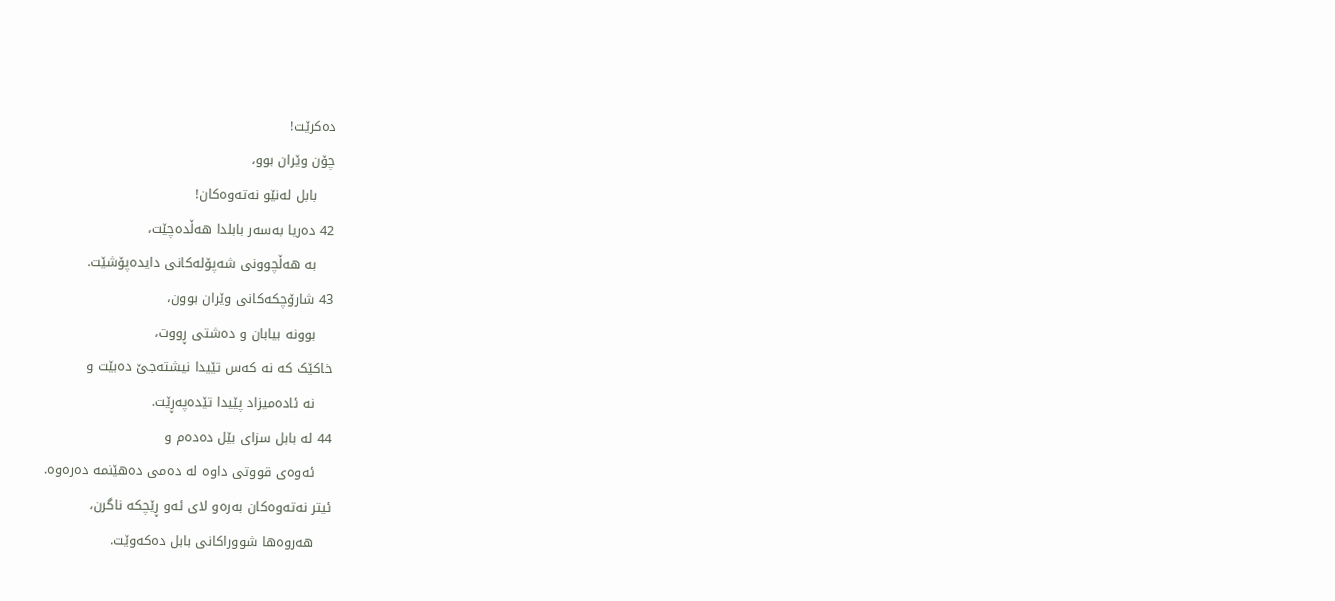دەکرێت!
چۆن وێران بوو،
    بابل لەنێو نەتەوەکان!
42 دەریا بەسەر بابلدا هەڵدەچێت،
    بە هەڵچوونی شەپۆلەکانی دایدەپۆشێت.
43 شارۆچکەکانی وێران بوون،
    بوونە بیابان و دەشتی ڕووت،
خاکێک کە نە کەس تێیدا نیشتەجێ دەبێت و
    نە ئادەمیزاد پێیدا تێدەپەڕێت.
44 لە بابل سزای بێل دەدەم و
    ئەوەی قووتی داوە لە دەمی دەهێنمە دەرەوە.
ئیتر نەتەوەکان بەرەو لای ئەو ڕێچکە ناگرن،
    هەروەها شووراکانی بابل دەکەوێت.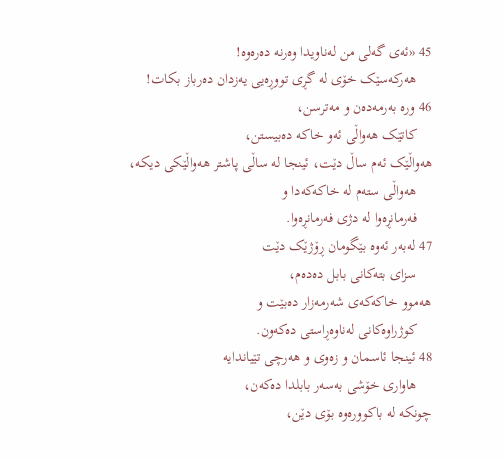45 «ئەی گەلی من لەناویدا وەرنە دەرەوە!
    هەرکەسێک خۆی لە گڕی تووڕەیی یەزدان دەرباز بکات!
46 ورە بەرمەدەن و مەترسن،
    کاتێک هەواڵی ئەو خاکە دەبیستن،
هەواڵێک ئەم ساڵ دێت، ئینجا لە ساڵی پاشتر هەواڵێکی دیکە،
    هەواڵی ستەم لە خاکەکەدا و
    فەرمانڕەوا لە دژی فەرمانڕەوا.
47 لەبەر ئەوە بێگومان ڕۆژێک دێت
    سزای بتەکانی بابل دەدەم،
هەموو خاکەکەی شەرمەزار دەبێت و
    کوژراوەکانی لەناوەڕاستی دەکەون.
48 ئینجا ئاسمان و زەوی و هەرچی تێیاندایە
    هاواری خۆشی بەسەر بابلدا دەکەن،
چونکە لە باکوورەوە بۆی دێن،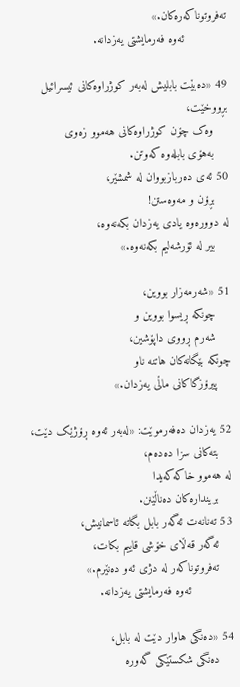تەفروتوناکەرەکان.»
            ئەوە فەرمایشتی یەزدانە.

49 «دەبێت بابلیش لەبەر کوژراوەکانی ئیسرائیل بڕووخێت،
    وەک چۆن کوژراوەکانی هەموو زەوی
    بەهۆی بابلەوە کەوتن.
50 ئەی دەربازبووان لە شمشێر،
    بڕۆن و مەوەستن!
لە دوورەوە یادی یەزدان بکەنەوە،
    بیر لە ئۆرشەلیم بکەنەوە.»

51 «شەرمەزار بووین،
    چونکە ڕیسوا بووین و
    شەرم ڕووی داپۆشین،
چونکە بێگانەکان هاتنە ناو
    پیرۆزگاکانی ماڵی یەزدان.»

52 یەزدان دەفەرموێت: «لەبەر ئەوە ڕۆژێک دێت،
    بتەکانی سزا دەدەم،
لە هەموو خاکەکەیدا
    بریندارەکان دەناڵێنن.
53 تەنانەت ئەگەر بابل بگاتە ئاسمانیش،
    ئەگەر قەڵای خۆشی قاییم بکات،
    تەفروتوناکەر لە دژی ئەو دەنێرم.»
            ئەوە فەرمایشتی یەزدانە.

54 «دەنگی هاوار دێت لە بابل،
    دەنگی شکستێکی گەورە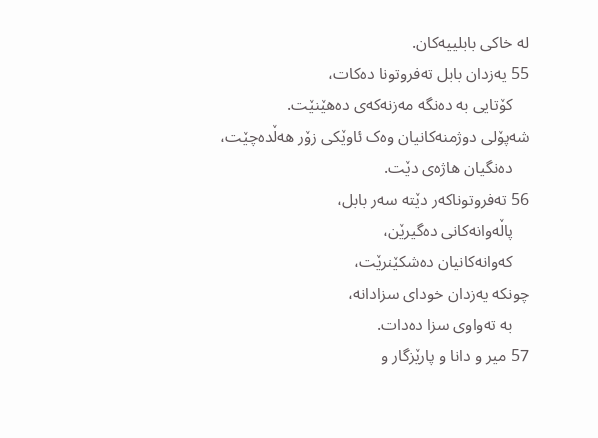لە خاکی بابلییەکان.
55 یەزدان بابل تەفروتونا دەکات،
    کۆتایی بە دەنگە مەزنەکەی دەهێنێت.
شەپۆلی دوژمنەکانیان وەک ئاوێکی زۆر هەڵدەچێت،
    دەنگیان هاژەی دێت.
56 تەفروتوناکەر دێتە سەر بابل،
    پاڵەوانەکانی دەگیرێن،
    کەوانەکانیان دەشکێنرێت،
چونکە یەزدان خودای سزادانە،
    بە تەواوی سزا دەدات.
57 میر و دانا و پارێزگار و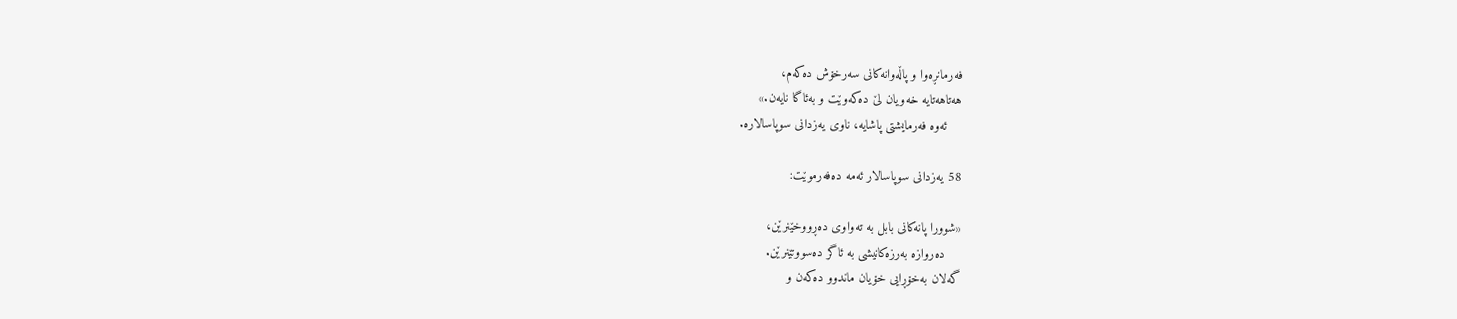فەرمانڕەوا و پاڵەوانەکانی سەرخۆش دەکەم،
هەتاهەتایە خەویان لێ دەکەوێت و بەئاگا نایەن.»
    ئەوە فەرمایشتی پاشایە، ناوی یەزدانی سوپاسالارە.

58 یەزدانی سوپاسالار ئەمە دەفەرموێت:

«شوورا پانەکانی بابل بە تەواوی دەڕووخێنرێن،
    دەروازە بەرزەکانیشی بە ئاگر دەسووتێنرێن.
گەلان بەخۆڕایی خۆیان ماندوو دەکەن و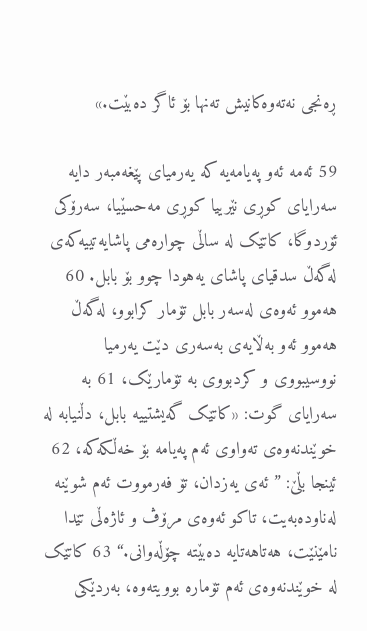ڕەنجی نەتەوەکانیش تەنها بۆ ئاگر دەبێت.»

59 ئەمە ئەو پەیامەیە کە یەرمیای پێغەمبەر دایە سەرایای کوڕی نێرییا کوڕی مەحسێیا، سەرۆکی ئۆردوگا، کاتێک لە ساڵی چوارەمی پاشایەتییەکەی لەگەڵ سدقیای پاشای یەهودا چوو بۆ بابل. 60 هەموو ئەوەی لەسەر بابل تۆمار کرابوو، لەگەڵ هەموو ئەو بەڵایەی بەسەری دێت یەرمیا نووسیبووی و کردبووی بە تۆمارێک، 61 بە سەرایای گوت: «کاتێک گەیشتییە بابل، دڵنیابە لە خوێندنەوەی تەواوی ئەم پەیامە بۆ خەڵکەکە، 62 ئینجا بڵێ: ”ئەی یەزدان، تۆ فەرمووت ئەم شوێنە لەناودەبەیت، تاکو ئەوەی مرۆڤ و ئاژەڵی تێدا نامێنێت، هەتاهەتایە دەبێتە چۆڵەوانی.“ 63 کاتێک لە خوێندنەوەی ئەم تۆمارە بوویتەوە، بەردێکی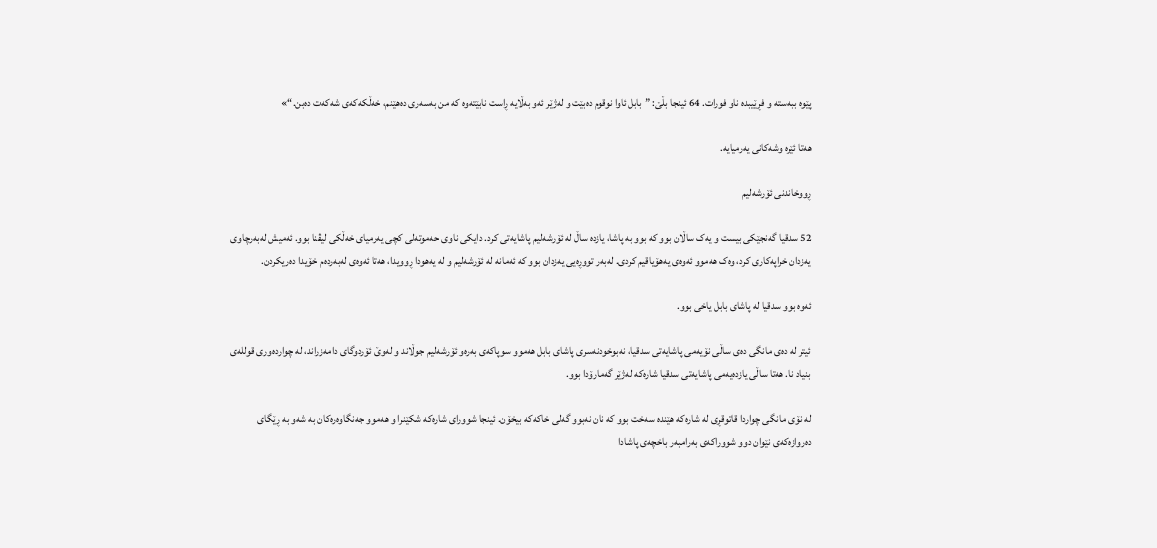پێوە ببەستە و فڕێیبدە ناو فورات. 64 ئینجا بڵێ: ”بابل ئاوا نوقوم دەبێت و لەژێر ئەو بەڵایە ڕاست نابێتەوە کە من بەسەری دەهێنم، خەڵکەکەی شەکەت دەبن.“»

هەتا ئێرە وشەکانی یەرمیایە.

ڕووخاندنی ئۆرشەلیم

52 سدقیا گەنجێکی بیست و یەک ساڵان بوو کە بوو بە پاشا، یازدە ساڵ لە ئۆرشەلیم پاشایەتی کرد. دایکی ناوی حەموتەلی کچی یەرمیای خەڵکی لیڤنا بوو. ئەمیش لەبەرچاوی یەزدان خراپەکاری کرد، وەک هەموو ئەوەی یەهۆیاقیم کردی. لەبەر تووڕەیی یەزدان بوو کە ئەمانە لە ئۆرشەلیم و لە یەهودا ڕوویدا، هەتا ئەوەی لەبەردەم خۆیدا دەریکردن.

ئەوە بوو سدقیا لە پاشای بابل یاخی بوو.

ئیتر لە دەی مانگی دەی ساڵی نۆیەمی پاشایەتی سدقیا، نەبوخودنەسری پاشای بابل هەموو سوپاکەی بەرەو ئۆرشەلیم جوڵاند و لەوێ ئۆردوگای دامەزراند، لە چواردەوری قوللەی بنیاد نا. هەتا ساڵی یازدەیەمی پاشایەتی سدقیا شارەکە لەژێر گەمارۆدا بوو.

لە نۆی مانگی چواردا قاتوقڕی لە شارەکە هێندە سەخت بوو کە نان نەبوو گەلی خاکەکە بیخۆن. ئینجا شوورای شارەکە شکێنرا و هەموو جەنگاوەرەکان بە شەو بە ڕێگای دەروازەکەی نێوان دوو شووراکەی بەرامبەر باخچەی پاشادا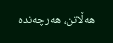هەڵاتن، هەرچەندە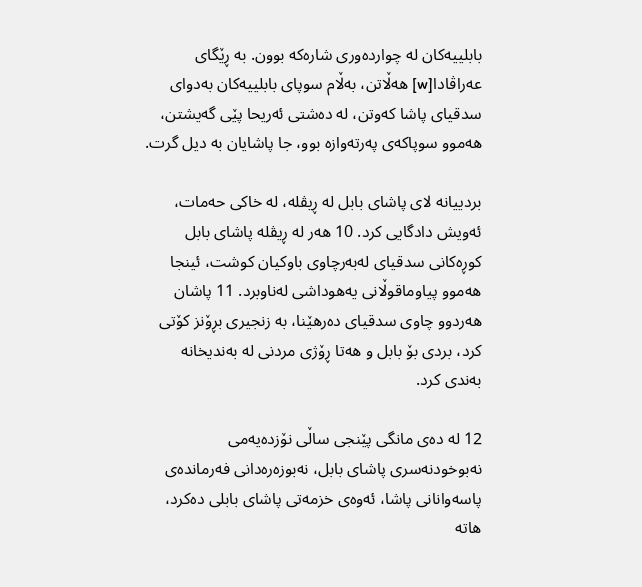بابلییەکان لە چواردەوری شارەکە بوون. بە ڕێگای عەراڤادا[w] هەڵاتن، بەڵام سوپای بابلییەکان بەدوای سدقیای پاشا کەوتن، لە دەشتی ئەریحا پێی گەیشتن، هەموو سوپاکەی پەرتەوازە بوو، جا پاشایان بە دیل گرت.

بردییانە لای پاشای بابل لە ڕیڤلە، لە خاکی حەمات، ئەویش دادگایی کرد. 10 هەر لە ڕیڤلە پاشای بابل کوڕەکانی سدقیای لەبەرچاوی باوکیان کوشت، ئینجا هەموو پیاوماقوڵانی یەهوداشی لەناوبرد. 11 پاشان هەردوو چاوی سدقیای دەرهێنا، بە زنجیری بڕۆنز کۆتی کرد، بردی بۆ بابل و هەتا ڕۆژی مردنی لە بەندیخانە بەندی کرد.

12 لە دەی مانگی پێنجی ساڵی نۆزدەیەمی نەبوخودنەسری پاشای بابل، نەبوزەرەدانی فەرماندەی پاسەوانانی پاشا، ئەوەی خزمەتی پاشای بابلی دەکرد، هاتە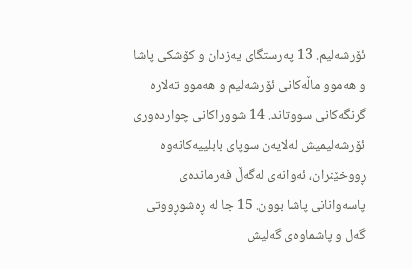ئۆرشەلیم. 13 پەرستگای یەزدان و کۆشکی پاشا و هەموو ماڵەکانی ئۆرشەلیم و هەموو تەلارە گرنگەکانی سووتاند. 14 شووراکانی چواردەوری ئۆرشەلیمیش لەلایەن سوپای بابلییەکانەوە ڕووخێنران، ئەوانەی لەگەڵ فەرماندەی پاسەوانانی پاشا بوون. 15 جا لە ڕەشوڕووتی گەل و پاشماوەی گەلیش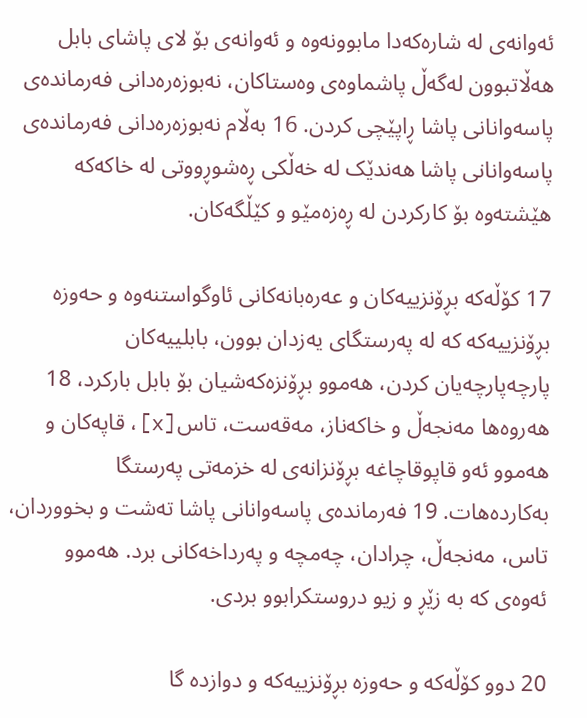ئەوانەی لە شارەکەدا مابوونەوە و ئەوانەی بۆ لای پاشای بابل هەڵاتبوون لەگەڵ پاشماوەی وەستاکان، نەبوزەرەدانی فەرماندەی پاسەوانانی پاشا ڕاپێچی کردن. 16 بەڵام نەبوزەرەدانی فەرماندەی پاسەوانانی پاشا هەندێک لە خەڵکی ڕەشوڕووتی لە خاکەکە هێشتەوە بۆ کارکردن لە ڕەزەمێو و کێڵگەکان.

17 کۆڵەکە بڕۆنزییەکان و عەرەبانەکانی ئاوگواستنەوە و حەوزە بڕۆنزییەکە کە لە پەرستگای یەزدان بوون، بابلییەکان پارچەپارچەیان کردن، هەموو بڕۆنزەکەشیان بۆ بابل بارکرد، 18 هەروەها مەنجەڵ و خاکەناز، مەقەست، تاس[x]، قاپەکان و هەموو ئەو قاپوقاچاغە بڕۆنزانەی لە خزمەتی پەرستگا بەکاردەهات. 19 فەرماندەی پاسەوانانی پاشا تەشت و بخووردان، تاس، مەنجەڵ، چرادان، چەمچە و پەرداخەکانی برد. هەموو ئەوەی کە بە زێڕ و زیو دروستکرابوو بردی.

20 دوو کۆڵەکە و حەوزە بڕۆنزییەکە و دوازدە گا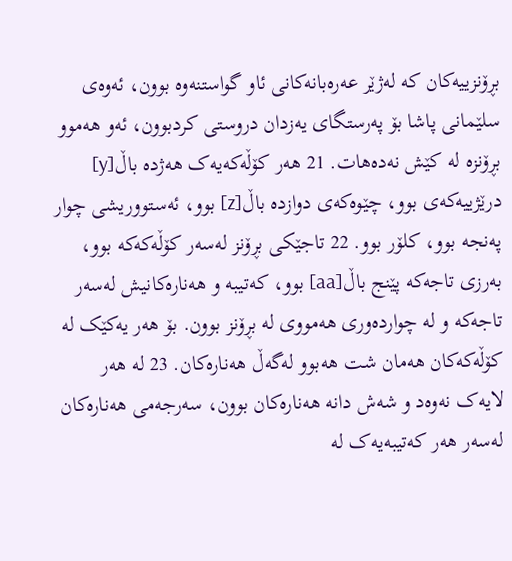بڕۆنزییەکان کە لەژێر عەرەبانەکانی ئاو گواستنەوە بوون، ئەوەی سلێمانی پاشا بۆ پەرستگای یەزدان دروستی کردبوون، ئەو هەموو بڕۆنزە لە کێش نەدەهات. 21 هەر کۆڵەکەیەک هەژدە باڵ[y] درێژییەکەی بوو، چێوەکەی دوازدە باڵ[z] بوو، ئەستووریشی چوار پەنجە بوو، کلۆر بوو. 22 تاجێکی بڕۆنز لەسەر کۆڵەکەکە بوو، بەرزی تاجەکە پێنج باڵ[aa] بوو، کەتیبە و هەنارەکانیش لەسەر تاجەکە و لە چواردەوری هەمووی لە بڕۆنز بوون. بۆ هەر یەکێک لە کۆڵەکەکان هەمان شت هەبوو لەگەڵ هەنارەکان. 23 لە هەر لایەک نەوەد و شەش دانە هەنارەکان بوون، سەرجەمی هەنارەکان لەسەر هەر کەتیبەیەک لە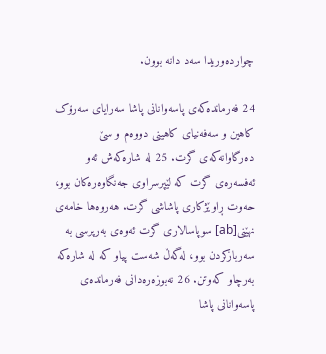چواردەوریدا سەد دانە بوون.

24 فەرماندەکەی پاسەوانانی پاشا سەرایای سەرۆک کاهین و سەفەنیای کاهینی دووەم و سێ دەرگاوانەکەی گرت. 25 لە شارەکەش ئەو ئەفسەرەی گرت کە لێپرسراوی جەنگاوەرەکان بوو، حەوت ڕاوێژکاری پاشاشی گرت. هەروەها خامەی نهێنی[ab] سوپاسالاری گرت ئەوەی بەرپرسی بە سەربازکردن بوو، لەگەڵ شەست پیاو کە لە شارەکە بەرچاو کەوتن. 26 نەبوزەرەدانی فەرماندەی پاسەوانانی پاشا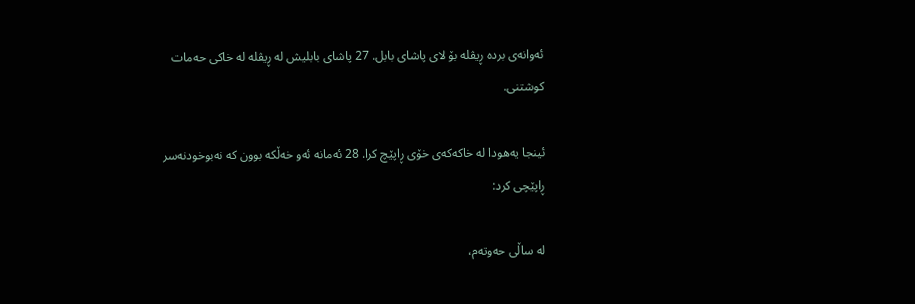ئەوانەی بردە ڕیڤلە بۆ لای پاشای بابل. 27 پاشای بابلیش لە ڕیڤلە لە خاکی حەمات کوشتنی.

ئینجا یەهودا لە خاکەکەی خۆی ڕاپێچ کرا. 28 ئەمانە ئەو خەڵکە بوون کە نەبوخودنەسر ڕاپێچی کرد:

لە ساڵی حەوتەم،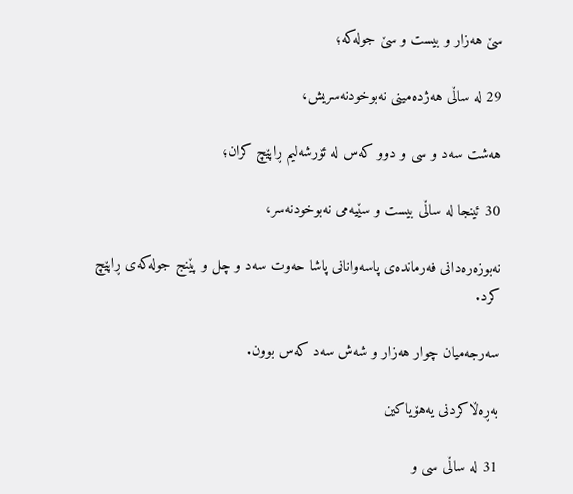سێ هەزار و بیست و سێ جولەکە؛

29 لە ساڵی هەژدەمینی نەبوخودنەسریش،

هەشت سەد و سی و دوو کەس لە ئۆرشەلیم ڕاپێچ کران؛

30 ئینجا لە ساڵی بیست و سێیەمی نەبوخودنەسر،

نەبوزەرەدانی فەرماندەی پاسەوانانی پاشا حەوت سەد و چل و پێنج جولەکەی ڕاپێچ کرد.

سەرجەمیان چوار هەزار و شەش سەد کەس بوون.

بەڕەڵاکردنی یەهۆیاکین

31 لە ساڵی سی و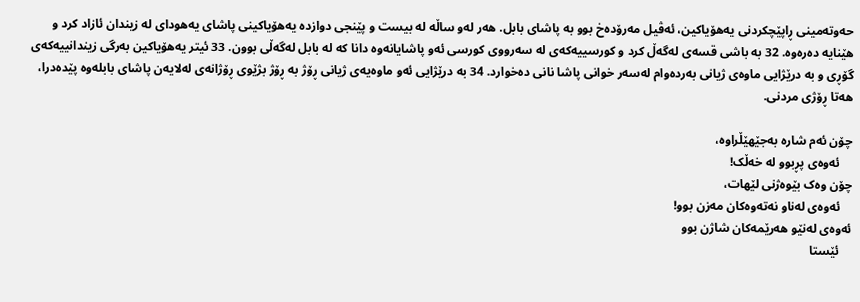حەوتەمینی ڕاپێچکردنی یەهۆیاکین، ئەڤیل مەرۆدەخ بوو بە پاشای بابل. هەر لەو ساڵە لە بیست و پێنجی دوازدە یەهۆیاکینی پاشای یەهودای لە زیندان ئازاد کرد و هێنایە دەرەوە. 32 بە باشی قسەی لەگەڵ کرد و کورسییەکەی لە سەرووی کورسی ئەو پاشایانەوە دانا کە لە بابل لەگەڵی بوون. 33 ئیتر یەهۆیاکین بەرگی زیندانییەکەی گۆڕی و بە درێژایی ماوەی ژیانی بەردەوام لەسەر خوانی پاشا نانی دەخوارد. 34 بە درێژایی ئەو ماوەیەی ژیانی ڕۆژ بە ڕۆژ بژێوی ڕۆژانەی لەلایەن پاشای بابلەوە پێدەدرا، هەتا ڕۆژی مردنی.

چۆن ئەم شارە بەجێهێڵراوە،
    ئەوەی پڕبوو لە خەڵک!
چۆن وەک بێوەژنی لێهات،
    ئەوەی لەناو نەتەوەکان مەزن بوو!
ئەوەی لەنێو هەرێمەکان شاژن بوو
    ئێستا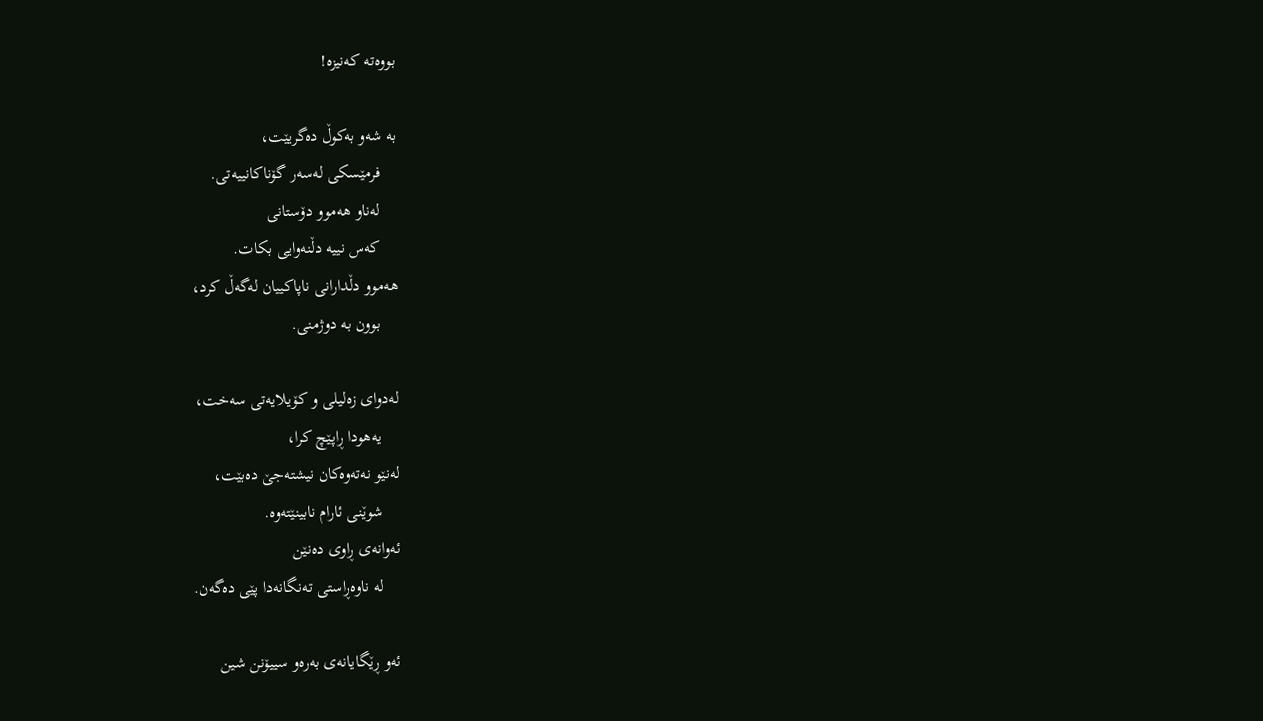بووەتە کەنیزە!

بە شەو بەکوڵ دەگریێت،
    فرمێسکی لەسەر گۆناکانییەتی.
    لەناو هەموو دۆستانی
    کەس نییە دڵنەوایی بکات.
هەموو دڵدارانی ناپاکییان لەگەڵ کرد،
    بوون بە دوژمنی.

لەدوای زەلیلی و کۆیلایەتی سەخت،
    یەهودا ڕاپێچ کرا،
لەنێو نەتەوەکان نیشتەجێ دەبێت،
    شوێنی ئارام نابینێتەوە.
ئەوانەی ڕاوی دەنێن
    لە ناوەڕاستی تەنگانەدا پێی دەگەن.

ئەو ڕێگایانەی بەرەو سییۆنن شین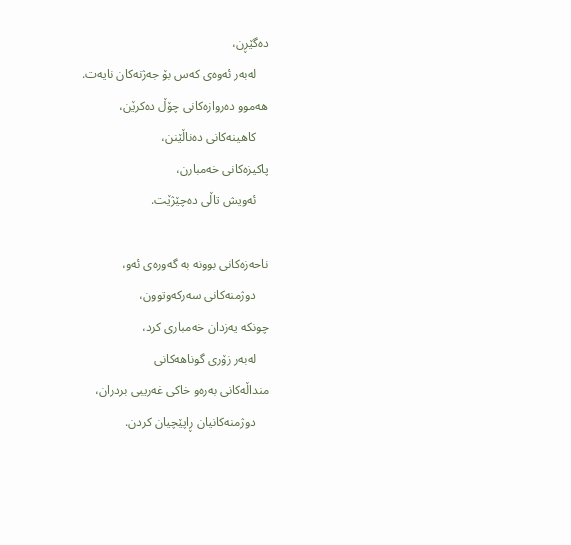دەگێڕن،
    لەبەر ئەوەی کەس بۆ جەژنەکان نایەت.
هەموو دەروازەکانی چۆڵ دەکرێن،
    کاهینەکانی دەناڵێنن،
پاکیزەکانی خەمبارن،
    ئەویش تاڵی دەچێژێت.

ناحەزەکانی بوونە بە گەورەی ئەو،
    دوژمنەکانی سەرکەوتوون،
چونکە یەزدان خەمباری کرد،
    لەبەر زۆری گوناهەکانی
منداڵەکانی بەرەو خاکی غەریبی بردران،
    دوژمنەکانیان ڕاپێچیان کردن.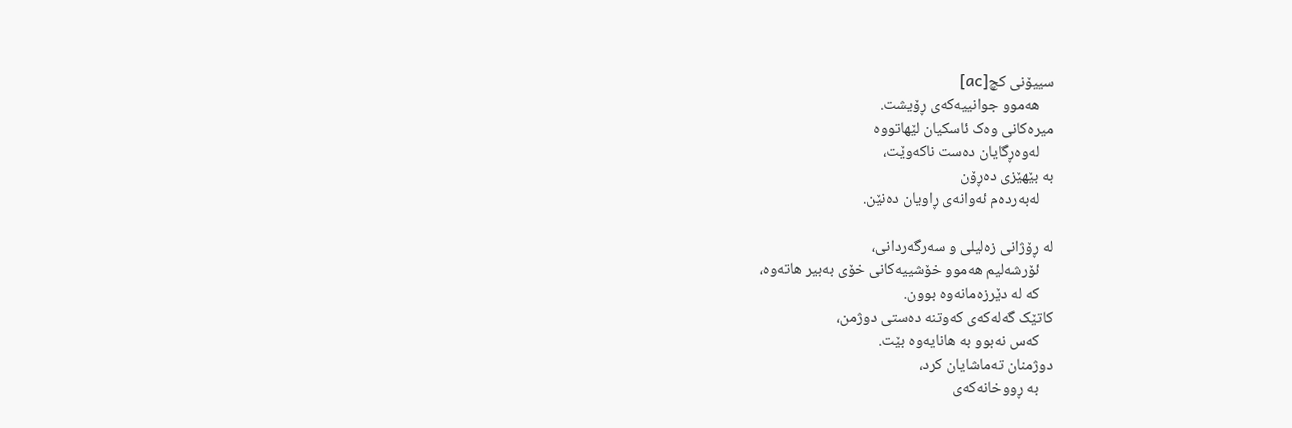سییۆنی کچ[ac]
    هەموو جوانییەکەی ڕۆیشت.
میرەکانی وەک ئاسکیان لێهاتووە
    لەوەڕگایان دەست ناکەوێت،
بە بێهێزی دەڕۆن
    لەبەردەم ئەوانەی ڕاویان دەنێن.

لە ڕۆژانی زەلیلی و سەرگەردانی،
    ئۆرشەلیم هەموو خۆشییەکانی خۆی بەبیر هاتەوە،
    کە لە دێرزەمانەوە بوون.
کاتێک گەلەکەی کەوتنە دەستی دوژمن،
    کەس نەبوو بە هانایەوە بێت.
دوژمنان تەماشایان کرد،
    بە ڕووخانەکەی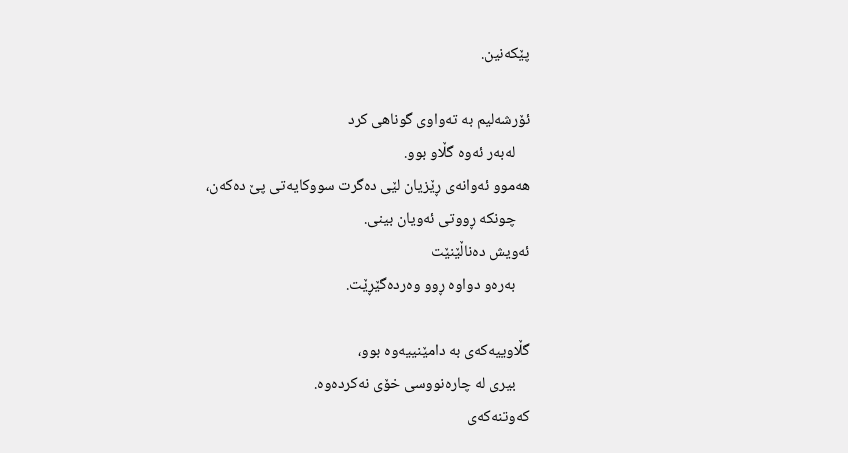پێکەنین.

ئۆرشەلیم بە تەواوی گوناهی کرد
    لەبەر ئەوە گڵاو بوو.
هەموو ئەوانەی ڕێزیان لێی دەگرت سووکایەتی پێ دەکەن،
    چونکە ڕووتی ئەویان بینی.
ئەویش دەناڵێنێت
    بەرەو دواوە ڕوو وەردەگێڕێت.

گڵاوییەکەی بە دامێنییەوە بوو،
    بیری لە چارەنووسی خۆی نەکردەوە.
کەوتنەکەی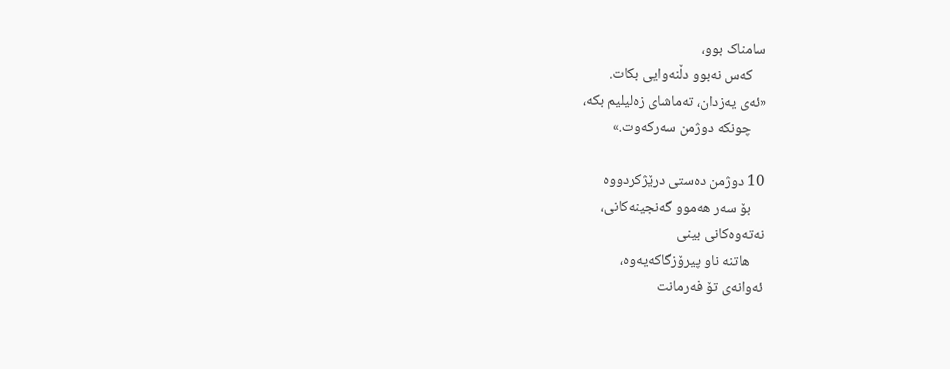سامناک بوو،
    کەس نەبوو دڵنەوایی بکات.
«ئەی یەزدان، تەماشای زەلیلیم بکە،
    چونکە دوژمن سەرکەوت.»

10 دوژمن دەستی درێژکردووە
    بۆ سەر هەموو گەنجینەکانی،
نەتەوەکانی بینی
    هاتنە ناو پیرۆزگاکەیەوە،
ئەوانەی تۆ فەرمانت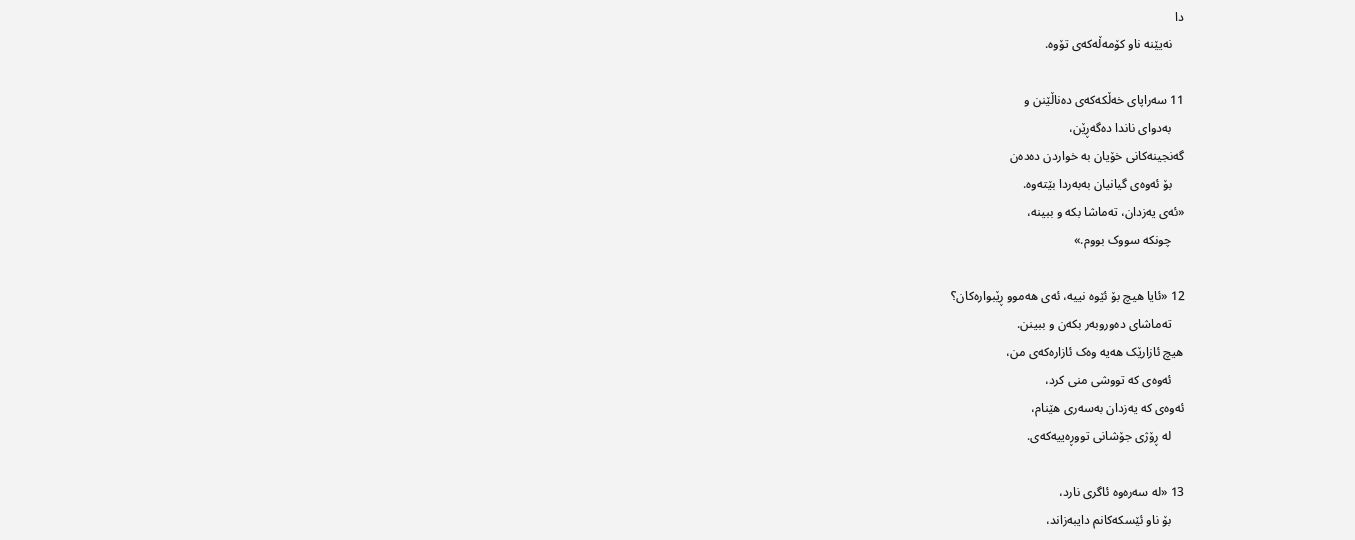دا
    نەیێنە ناو کۆمەڵەکەی تۆوە.

11 سەراپای خەڵکەکەی دەناڵێنن و
    بەدوای ناندا دەگەڕێن،
گەنجینەکانی خۆیان بە خواردن دەدەن
    بۆ ئەوەی گیانیان بەبەردا بێتەوە.
«ئەی یەزدان، تەماشا بکە و ببینە،
    چونکە سووک بووم.»

12 «ئایا هیچ بۆ ئێوە نییە، ئەی هەموو ڕێبوارەکان؟
    تەماشای دەوروبەر بکەن و ببینن.
هیچ ئازارێک هەیە وەک ئازارەکەی من،
    ئەوەی کە تووشی منی کرد،
ئەوەی کە یەزدان بەسەری هێنام،
    لە ڕۆژی جۆشانی تووڕەییەکەی.

13 «لە سەرەوە ئاگری نارد،
    بۆ ناو ئێسکەکانم دایبەزاند،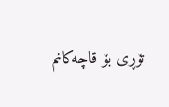تۆڕی بۆ قاچەکانم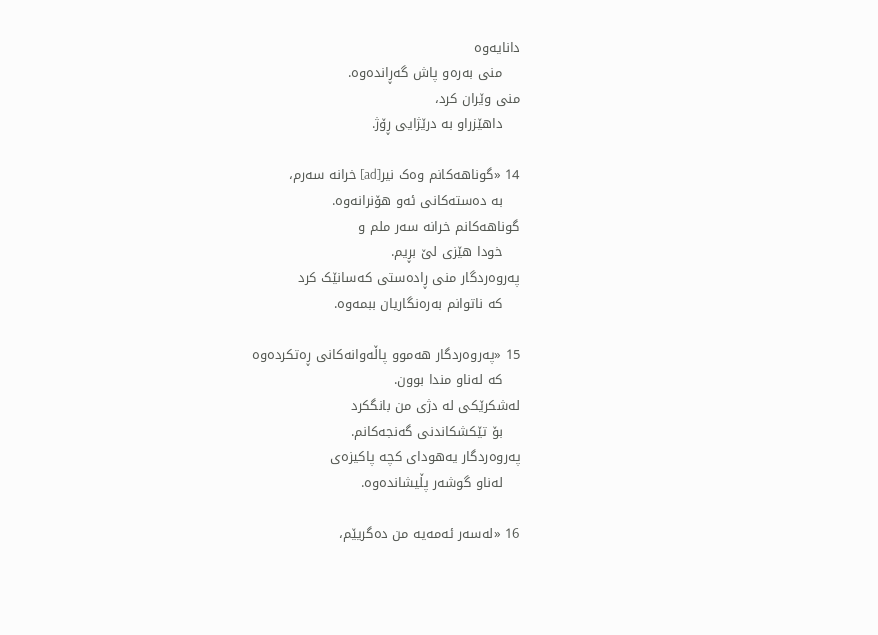دانایەوە
    منی بەرەو پاش گەڕاندەوە.
منی وێران کرد،
    داهێزراو بە درێژایی ڕۆژ.

14 «گوناهەکانم وەک نیر[ad] خرانە سەرم،
    بە دەستەکانی ئەو هۆنرانەوە.
گوناهەکانم خرانە سەر ملم و
    خودا هێزی لێ بڕیم.
پەروەردگار منی ڕادەستی کەسانێک کرد
    کە ناتوانم بەرەنگاریان ببمەوە.

15 «پەروەردگار هەموو پاڵەوانەکانی ڕەتکردەوە
    کە لەناو مندا بوون.
لەشکرێکی لە دژی من بانگکرد
    بۆ تێکشکاندنی گەنجەکانم.
پەروەردگار یەهودای کچە پاکیزەی
    لەناو گوشەر پڵیشاندەوە.

16 «لەسەر ئەمەیە من دەگریێم،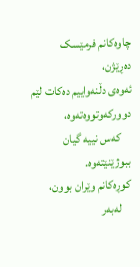چاوەکانم فرمێسک دەڕێژن،
ئەوەی دڵنەواییم دەکات لێم دوورکەوتووەتەوە،
    کەس نییە گیان ببوژێنێتەوە.
کوڕەکانم وێران بوون،
    لەبەر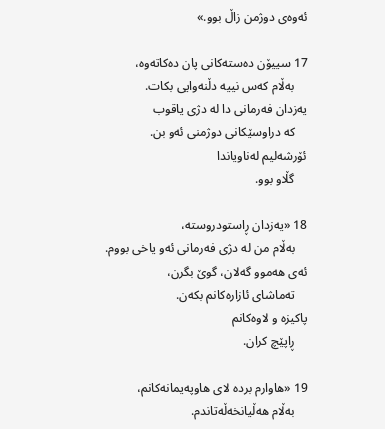ئەوەی دوژمن زاڵ بوو.»

17 سییۆن دەستەکانی پان دەکاتەوە،
    بەڵام کەس نییە دڵنەوایی بکات.
یەزدان فەرمانی دا لە دژی یاقوب
    کە دراوسێکانی دوژمنی ئەو بن.
ئۆرشەلیم لەناویاندا
    گڵاو بوو.

18 «یەزدان ڕاستودروستە،
    بەڵام من لە دژی فەرمانی ئەو یاخی بووم.
ئەی هەموو گەلان، گوێ بگرن،
    تەماشای ئازارەکانم بکەن.
پاکیزە و لاوەکانم
    ڕاپێچ کران.

19 «هاوارم بردە لای هاوپەیمانەکانم،
    بەڵام هەڵیانخەڵەتاندم.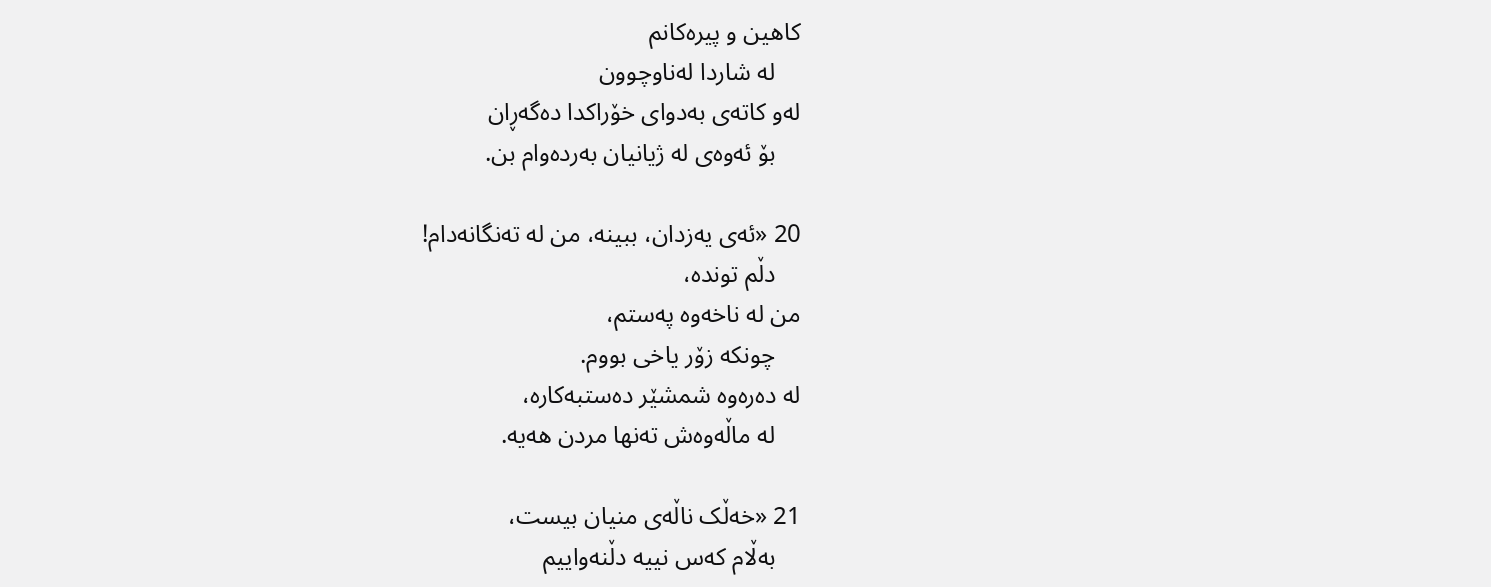کاهین و پیرەکانم
    لە شاردا لەناوچوون
لەو کاتەی بەدوای خۆراکدا دەگەڕان
    بۆ ئەوەی لە ژیانیان بەردەوام بن.

20 «ئەی یەزدان، ببینە، من لە تەنگانەدام!
    دڵم توندە،
من لە ناخەوە پەستم،
    چونکە زۆر یاخی بووم.
لە دەرەوە شمشێر دەستبەکارە،
    لە ماڵەوەش تەنها مردن هەیە.

21 «خەڵک ناڵەی منیان بیست،
    بەڵام کەس نییە دڵنەواییم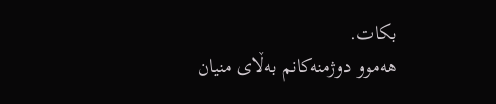بکات.
هەموو دوژمنەکانم بەڵای منیان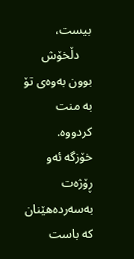بیست،
    دڵخۆش بوون بەوەی تۆ بە منت کردووە.
خۆزگە ئەو ڕۆژەت بەسەردەهێنان کە باست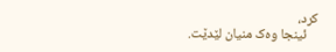کرد،
    ئینجا وەک منیان لێدێت.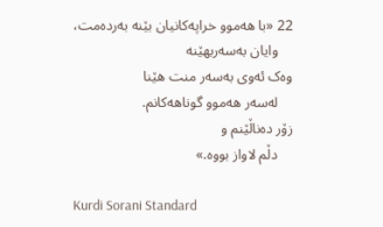22 «با هەموو خراپەکانیان بێنە بەردەمت،
    وایان بەسەربهێنە
وەک ئەوی بەسەر منت هێنا
    لەسەر هەموو گوناهەکانم.
زۆر دەناڵێنم و
    دڵم لاواز بووە.»

Kurdi Sorani Standard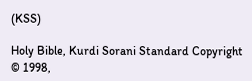(KSS)

Holy Bible, Kurdi Sorani Standard Copyright © 1998,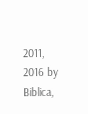2011, 2016 by Biblica,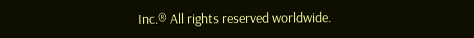Inc.® All rights reserved worldwide.